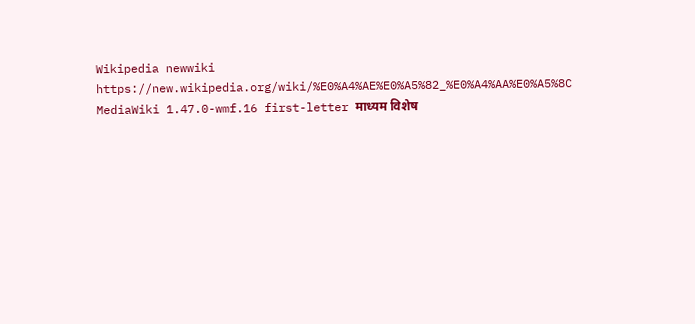Wikipedia newwiki https://new.wikipedia.org/wiki/%E0%A4%AE%E0%A5%82_%E0%A4%AA%E0%A5%8C MediaWiki 1.47.0-wmf.16 first-letter माध्यम विशेष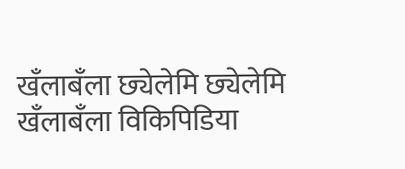खँलाबँला छ्येलेमि छ्येलेमि खँलाबँला विकिपिडिया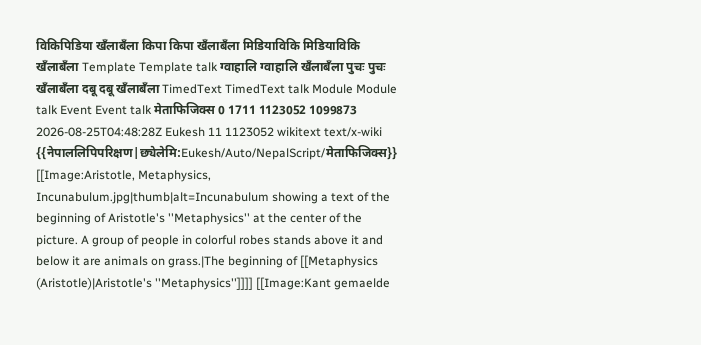विकिपिडिया खँलाबँला किपा किपा खँलाबँला मिडियाविकि मिडियाविकि खँलाबँला Template Template talk ग्वाहालि ग्वाहालि खँलाबँला पुचः पुचः खँलाबँला दबू दबू खँलाबँला TimedText TimedText talk Module Module talk Event Event talk मेताफिजिक्स 0 1711 1123052 1099873 2026-08-25T04:48:28Z Eukesh 11 1123052 wikitext text/x-wiki {{नेपाललिपिपरिक्षण|छ्येलेमि:Eukesh/Auto/NepalScript/मेताफिजिक्स}} [[Image:Aristotle, Metaphysics, Incunabulum.jpg|thumb|alt=Incunabulum showing a text of the beginning of Aristotle's ''Metaphysics'' at the center of the picture. A group of people in colorful robes stands above it and below it are animals on grass.|The beginning of [[Metaphysics (Aristotle)|Aristotle's ''Metaphysics'']]]] [[Image:Kant gemaelde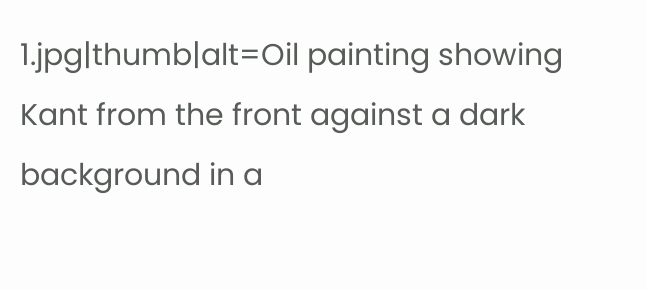1.jpg|thumb|alt=Oil painting showing Kant from the front against a dark background in a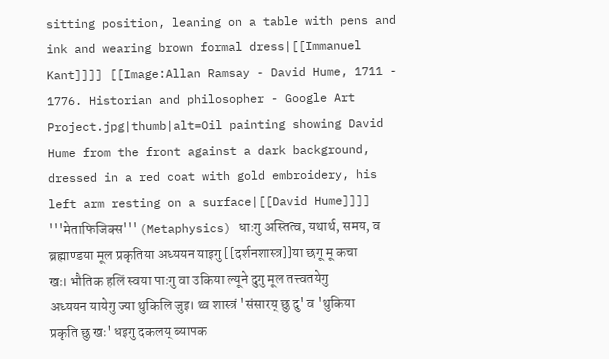sitting position, leaning on a table with pens and ink and wearing brown formal dress|[[Immanuel Kant]]]] [[Image:Allan Ramsay - David Hume, 1711 - 1776. Historian and philosopher - Google Art Project.jpg|thumb|alt=Oil painting showing David Hume from the front against a dark background, dressed in a red coat with gold embroidery, his left arm resting on a surface|[[David Hume]]]] '''मेताफिजिक्स''' (Metaphysics) धाःगु अस्तित्व, यथार्थ, समय, व ब्रह्माण्डया मूल प्रकृतिया अध्ययन याइगु [[दर्शनशास्त्र]]या छगू मू कचा खः। भौतिक हलिं स्वया पाःगु वा उकिया ल्यूने दुगु मूल तत्त्वतयेगु अध्ययन यायेगु ज्या थुकिलि जुइ। थ्व शास्त्रं 'संसारय् छु दु' व 'थुकिया प्रकृति छु खः' धइगु दकलय् ब्यापक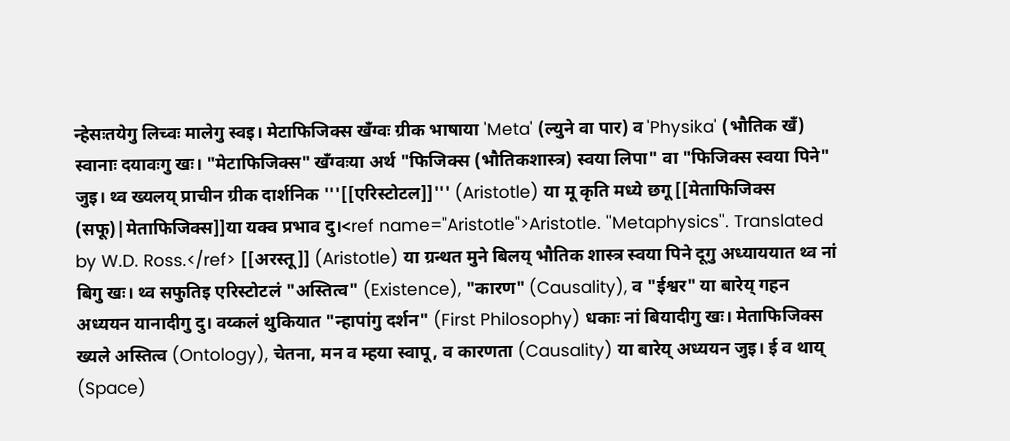न्हेसःतयेगु लिच्वः मालेगु स्वइ। मेटाफिजिक्स खँग्वः ग्रीक भाषाया 'Meta' (ल्युने वा पार) व 'Physika' (भौतिक खँ) स्वानाः दयावःगु खः। "मेटाफिजिक्स" खँग्वःया अर्थ "फिजिक्स (भौतिकशास्त्र) स्वया लिपा" वा "फिजिक्स स्वया पिने" जुइ। थ्व ख्यलय् प्राचीन ग्रीक दार्शनिक '''[[एरिस्टोटल]]''' (Aristotle) या मू कृति मध्ये छगू [[मेताफिजिक्स (सफू)|मेताफिजिक्स]]या यक्व प्रभाव दु।<ref name="Aristotle">Aristotle. ''Metaphysics''. Translated by W.D. Ross.</ref> [[अरस्तू]] (Aristotle) या ग्रन्थत मुने बिलय् भौतिक शास्त्र स्वया पिने दूगु अध्याययात थ्व नां बिगु खः। थ्व सफुतिइ एरिस्टोटलं "अस्तित्व" (Existence), "कारण" (Causality), व "ईश्वर" या बारेय् गहन अध्ययन यानादीगु दु। वय्कलं थुकियात "न्हापांगु दर्शन" (First Philosophy) धकाः नां बियादीगु खः। मेताफिजिक्स ख्यले अस्तित्व (Ontology), चेतना, मन व म्हया स्वापू, व कारणता (Causality) या बारेय् अध्ययन जुइ। ई व थाय् (Space)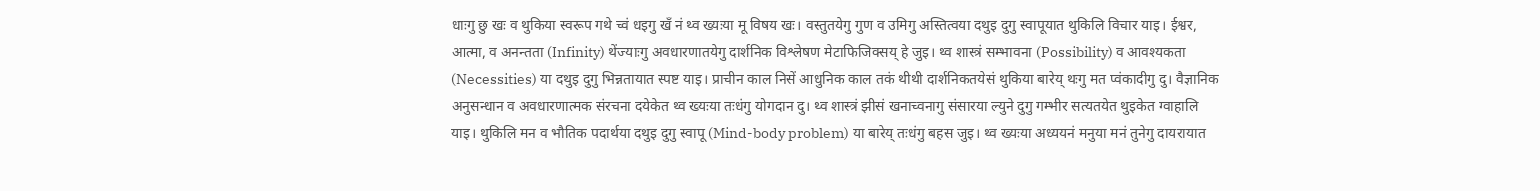धाःगु छु खः व थुकिया स्वरूप गथे च्वं धइगु खँ नं थ्व ख्यःया मू विषय खः। वस्तुतयेगु गुण व उमिगु अस्तित्वया दथुइ दुगु स्वापूयात थुकिलि विचार याइ। ईश्वर, आत्मा, व अनन्तता (Infinity) थेंज्याःगु अवधारणातयेगु दार्शनिक विश्लेषण मेटाफिजिक्सय् हे जुइ। थ्व शास्त्रं सम्भावना (Possibility) व आवश्यकता (Necessities) या दथुइ दुगु भिन्नतायात स्पष्ट याइ। प्राचीन काल निसें आधुनिक काल तकं थीथी दार्शनिकतयेसं थुकिया बारेय् थःगु मत प्वंकादीगु दु। वैज्ञानिक अनुसन्धान व अवधारणात्मक संरचना दयेकेत थ्व ख्यःया तःधंगु योगदान दु। थ्व शास्त्रं झीसं खनाच्वनागु संसारया ल्युने दुगु गम्भीर सत्यतयेत थुइकेत ग्वाहालि याइ। थुकिलि मन व भौतिक पदार्थया दथुइ दुगु स्वापू (Mind-body problem) या बारेय् तःधंगु बहस जुइ। थ्व ख्यःया अध्ययनं मनुया मनं तुनेगु दायरायात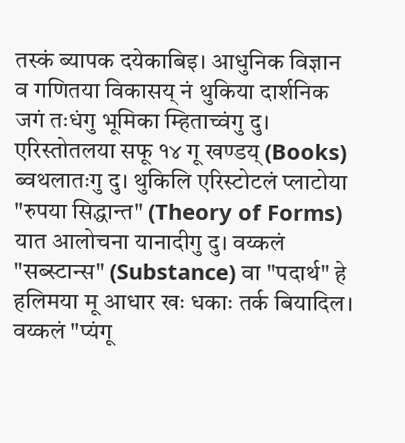तस्कं ब्यापक दयेकाबिइ। आधुनिक विज्ञान व गणितया विकासय् नं थुकिया दार्शनिक जगं तःधंगु भूमिका म्हिताच्वंगु दु। एरिस्तोतलया सफू १४ गू खण्डय् (Books) ब्वथलातःगु दु। थुकिलि एरिस्टोटलं प्लाटोया "रुपया सिद्धान्त" (Theory of Forms) यात आलोचना यानादीगु दु। वय्कलं "सब्स्टान्स" (Substance) वा "पदार्थ" हे हलिमया मू आधार खः धकाः तर्क बियादिल। वय्कलं "प्यंगू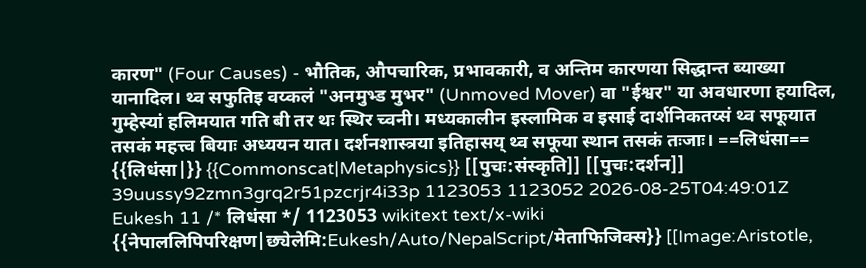कारण" (Four Causes) - भौतिक, औपचारिक, प्रभावकारी, व अन्तिम कारणया सिद्धान्त ब्याख्या यानादिल। थ्व सफुतिइ वय्कलं "अनमुभ्ड मुभर" (Unmoved Mover) वा "ईश्वर" या अवधारणा हयादिल, गुम्हेस्यां हलिमयात गति बी तर थः स्थिर च्वनी। मध्यकालीन इस्लामिक व इसाई दार्शनिकतय्सं थ्व सफूयात तसकं महत्त्व बियाः अध्ययन यात। दर्शनशास्त्रया इतिहासय् थ्व सफूया स्थान तसकं तःजाः। ==लिधंसा== {{लिधंसा|}} {{Commonscat|Metaphysics}} [[पुचः:संस्कृति]] [[पुचः:दर्शन]] 39uussy92zmn3grq2r51pzcrjr4i33p 1123053 1123052 2026-08-25T04:49:01Z Eukesh 11 /* लिधंसा */ 1123053 wikitext text/x-wiki {{नेपाललिपिपरिक्षण|छ्येलेमि:Eukesh/Auto/NepalScript/मेताफिजिक्स}} [[Image:Aristotle,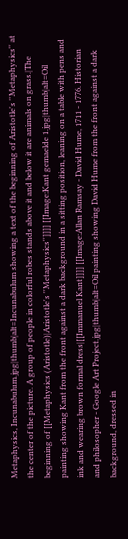Metaphysics, Incunabulum.jpg|thumb|alt=Incunabulum showing a text of the beginning of Aristotle's ''Metaphysics'' at the center of the picture. A group of people in colorful robes stands above it and below it are animals on grass.|The beginning of [[Metaphysics (Aristotle)|Aristotle's ''Metaphysics'']]]] [[Image:Kant gemaelde 1.jpg|thumb|alt=Oil painting showing Kant from the front against a dark background in a sitting position, leaning on a table with pens and ink and wearing brown formal dress|[[Immanuel Kant]]]] [[Image:Allan Ramsay - David Hume, 1711 - 1776. Historian and philosopher - Google Art Project.jpg|thumb|alt=Oil painting showing David Hume from the front against a dark background, dressed in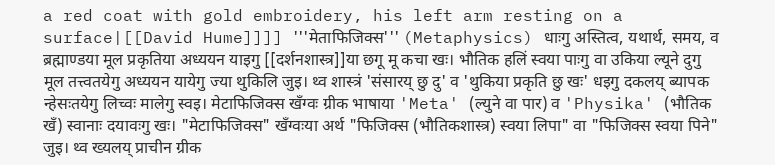a red coat with gold embroidery, his left arm resting on a surface|[[David Hume]]]] '''मेताफिजिक्स''' (Metaphysics) धाःगु अस्तित्व, यथार्थ, समय, व ब्रह्माण्डया मूल प्रकृतिया अध्ययन याइगु [[दर्शनशास्त्र]]या छगू मू कचा खः। भौतिक हलिं स्वया पाःगु वा उकिया ल्यूने दुगु मूल तत्त्वतयेगु अध्ययन यायेगु ज्या थुकिलि जुइ। थ्व शास्त्रं 'संसारय् छु दु' व 'थुकिया प्रकृति छु खः' धइगु दकलय् ब्यापक न्हेसःतयेगु लिच्वः मालेगु स्वइ। मेटाफिजिक्स खँग्वः ग्रीक भाषाया 'Meta' (ल्युने वा पार) व 'Physika' (भौतिक खँ) स्वानाः दयावःगु खः। "मेटाफिजिक्स" खँग्वःया अर्थ "फिजिक्स (भौतिकशास्त्र) स्वया लिपा" वा "फिजिक्स स्वया पिने" जुइ। थ्व ख्यलय् प्राचीन ग्रीक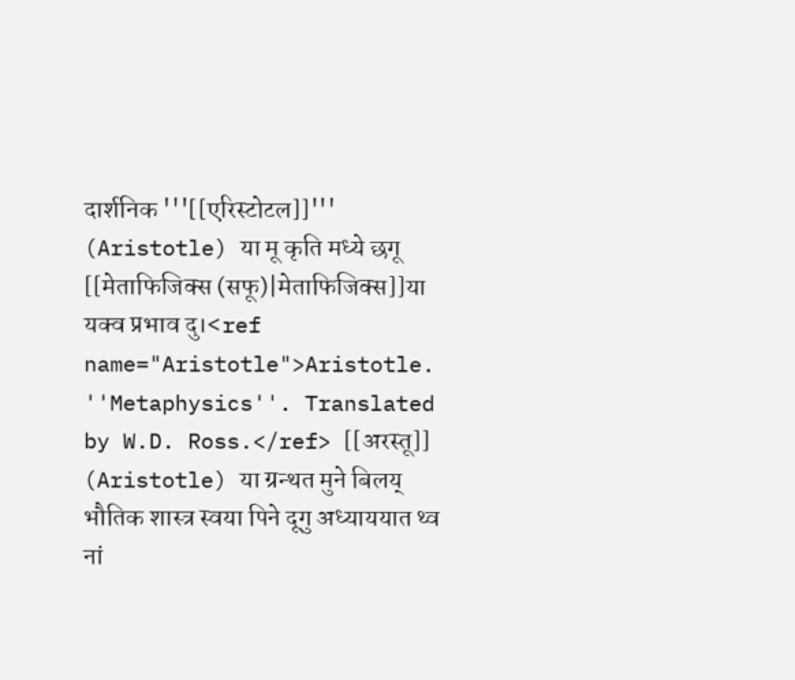दार्शनिक '''[[एरिस्टोटल]]''' (Aristotle) या मू कृति मध्ये छगू [[मेताफिजिक्स (सफू)|मेताफिजिक्स]]या यक्व प्रभाव दु।<ref name="Aristotle">Aristotle. ''Metaphysics''. Translated by W.D. Ross.</ref> [[अरस्तू]] (Aristotle) या ग्रन्थत मुने बिलय् भौतिक शास्त्र स्वया पिने दूगु अध्याययात थ्व नां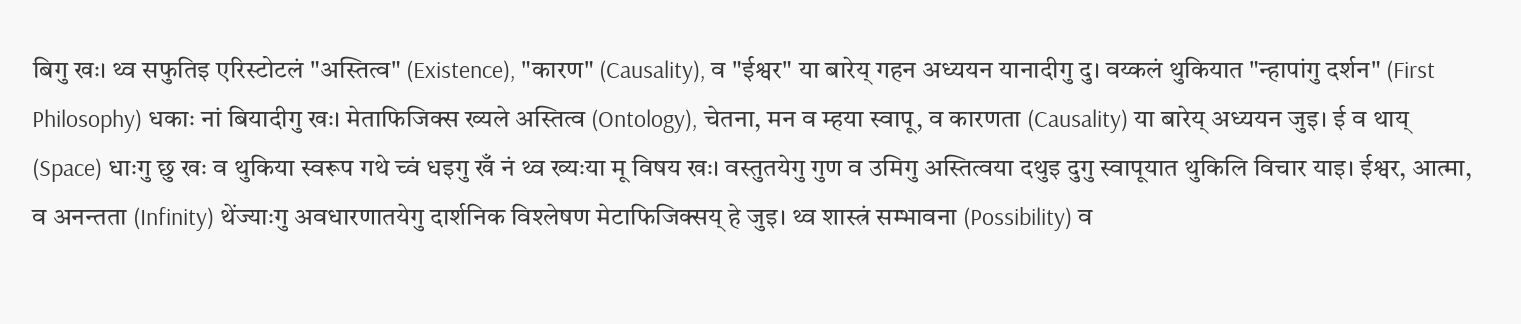बिगु खः। थ्व सफुतिइ एरिस्टोटलं "अस्तित्व" (Existence), "कारण" (Causality), व "ईश्वर" या बारेय् गहन अध्ययन यानादीगु दु। वय्कलं थुकियात "न्हापांगु दर्शन" (First Philosophy) धकाः नां बियादीगु खः। मेताफिजिक्स ख्यले अस्तित्व (Ontology), चेतना, मन व म्हया स्वापू, व कारणता (Causality) या बारेय् अध्ययन जुइ। ई व थाय् (Space) धाःगु छु खः व थुकिया स्वरूप गथे च्वं धइगु खँ नं थ्व ख्यःया मू विषय खः। वस्तुतयेगु गुण व उमिगु अस्तित्वया दथुइ दुगु स्वापूयात थुकिलि विचार याइ। ईश्वर, आत्मा, व अनन्तता (Infinity) थेंज्याःगु अवधारणातयेगु दार्शनिक विश्लेषण मेटाफिजिक्सय् हे जुइ। थ्व शास्त्रं सम्भावना (Possibility) व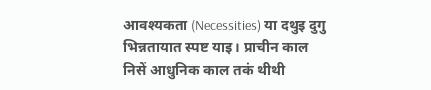आवश्यकता (Necessities) या दथुइ दुगु भिन्नतायात स्पष्ट याइ। प्राचीन काल निसें आधुनिक काल तकं थीथी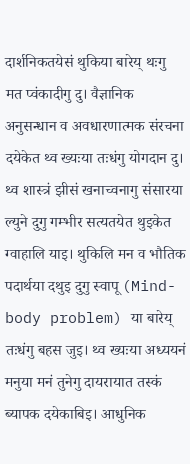दार्शनिकतयेसं थुकिया बारेय् थःगु मत प्वंकादीगु दु। वैज्ञानिक अनुसन्धान व अवधारणात्मक संरचना दयेकेत थ्व ख्यःया तःधंगु योगदान दु। थ्व शास्त्रं झीसं खनाच्वनागु संसारया ल्युने दुगु गम्भीर सत्यतयेत थुइकेत ग्वाहालि याइ। थुकिलि मन व भौतिक पदार्थया दथुइ दुगु स्वापू (Mind-body problem) या बारेय् तःधंगु बहस जुइ। थ्व ख्यःया अध्ययनं मनुया मनं तुनेगु दायरायात तस्कं ब्यापक दयेकाबिइ। आधुनिक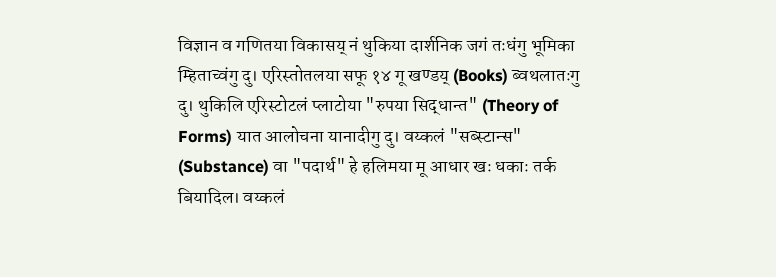विज्ञान व गणितया विकासय् नं थुकिया दार्शनिक जगं तःधंगु भूमिका म्हिताच्वंगु दु। एरिस्तोतलया सफू १४ गू खण्डय् (Books) ब्वथलातःगु दु। थुकिलि एरिस्टोटलं प्लाटोया "रुपया सिद्धान्त" (Theory of Forms) यात आलोचना यानादीगु दु। वय्कलं "सब्स्टान्स" (Substance) वा "पदार्थ" हे हलिमया मू आधार खः धकाः तर्क बियादिल। वय्कलं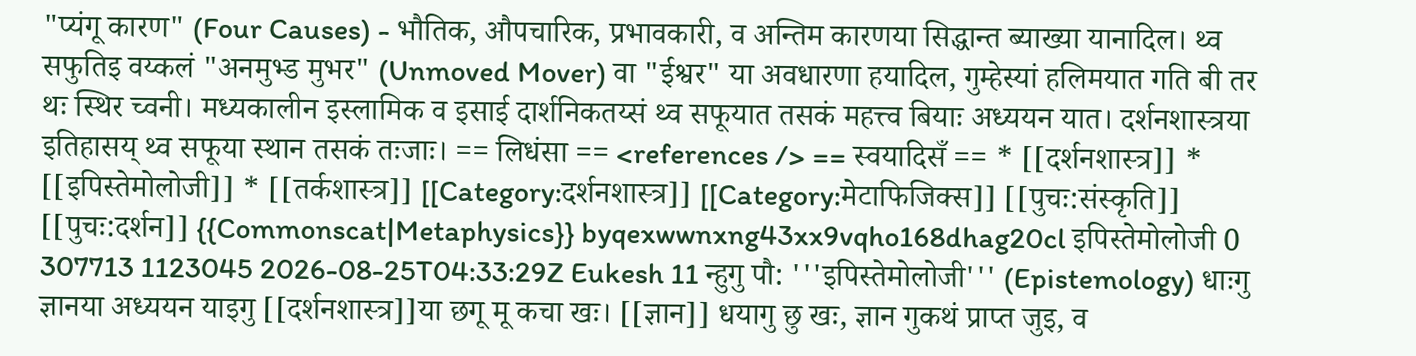"प्यंगू कारण" (Four Causes) - भौतिक, औपचारिक, प्रभावकारी, व अन्तिम कारणया सिद्धान्त ब्याख्या यानादिल। थ्व सफुतिइ वय्कलं "अनमुभ्ड मुभर" (Unmoved Mover) वा "ईश्वर" या अवधारणा हयादिल, गुम्हेस्यां हलिमयात गति बी तर थः स्थिर च्वनी। मध्यकालीन इस्लामिक व इसाई दार्शनिकतय्सं थ्व सफूयात तसकं महत्त्व बियाः अध्ययन यात। दर्शनशास्त्रया इतिहासय् थ्व सफूया स्थान तसकं तःजाः। == लिधंसा == <references /> == स्वयादिसँ == * [[दर्शनशास्त्र]] * [[इपिस्तेमोलोजी]] * [[तर्कशास्त्र]] [[Category:दर्शनशास्त्र]] [[Category:मेटाफिजिक्स]] [[पुचः:संस्कृति]] [[पुचः:दर्शन]] {{Commonscat|Metaphysics}} byqexwwnxng43xx9vqho168dhag20cl इपिस्तेमोलोजी 0 307713 1123045 2026-08-25T04:33:29Z Eukesh 11 न्हुगु पौ: '''इपिस्तेमोलोजी''' (Epistemology) धाःगु ज्ञानया अध्ययन याइगु [[दर्शनशास्त्र]]या छगू मू कचा खः। [[ज्ञान]] धयागु छु खः, ज्ञान गुकथं प्राप्त जुइ, व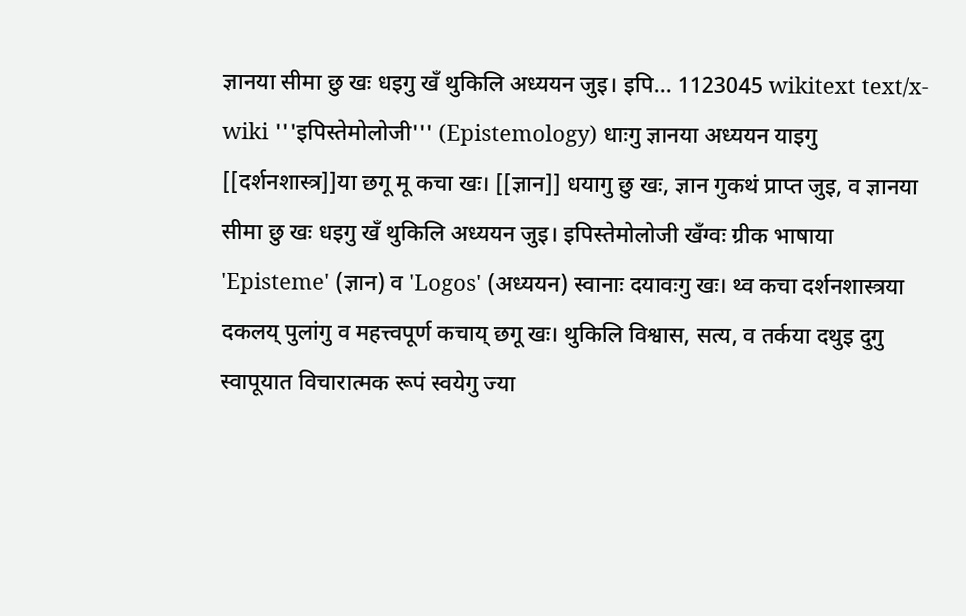ज्ञानया सीमा छु खः धइगु खँ थुकिलि अध्ययन जुइ। इपि... 1123045 wikitext text/x-wiki '''इपिस्तेमोलोजी''' (Epistemology) धाःगु ज्ञानया अध्ययन याइगु [[दर्शनशास्त्र]]या छगू मू कचा खः। [[ज्ञान]] धयागु छु खः, ज्ञान गुकथं प्राप्त जुइ, व ज्ञानया सीमा छु खः धइगु खँ थुकिलि अध्ययन जुइ। इपिस्तेमोलोजी खँग्वः ग्रीक भाषाया 'Episteme' (ज्ञान) व 'Logos' (अध्ययन) स्वानाः दयावःगु खः। थ्व कचा दर्शनशास्त्रया दकलय् पुलांगु व महत्त्वपूर्ण कचाय् छगू खः। थुकिलि विश्वास, सत्य, व तर्कया दथुइ दुगु स्वापूयात विचारात्मक रूपं स्वयेगु ज्या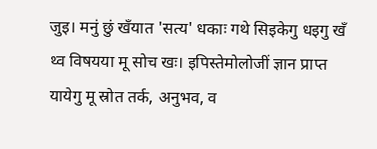जुइ। मनुं छुं खँयात 'सत्य' धकाः गथे सिइकेगु धइगु खँ थ्व विषयया मू सोच खः। इपिस्तेमोलोजीं ज्ञान प्राप्त यायेगु मू स्रोत तर्क, अनुभव, व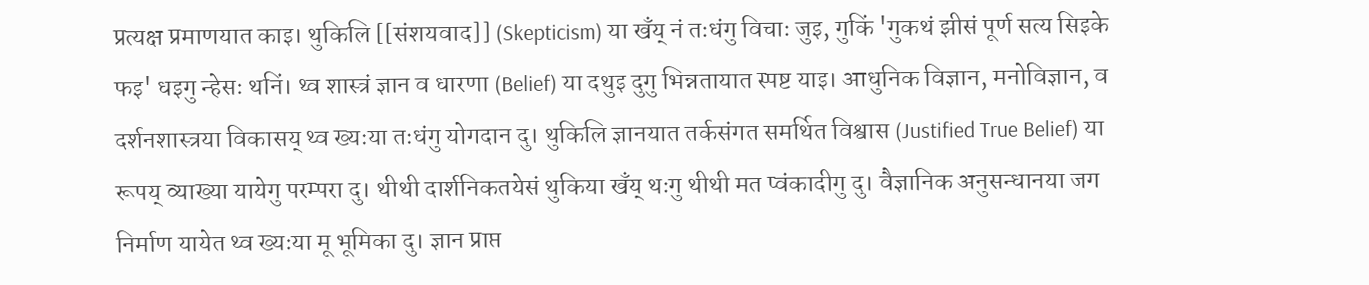प्रत्यक्ष प्रमाणयात काइ। थुकिलि [[संशयवाद]] (Skepticism) या खँय् नं तःधंगु विचाः जुइ, गुकिं 'गुकथं झीसं पूर्ण सत्य सिइके फइ' धइगु न्हेसः थनिं। थ्व शास्त्रं ज्ञान व धारणा (Belief) या दथुइ दुगु भिन्नतायात स्पष्ट याइ। आधुनिक विज्ञान, मनोविज्ञान, व दर्शनशास्त्रया विकासय् थ्व ख्यःया तःधंगु योगदान दु। थुकिलि ज्ञानयात तर्कसंगत समर्थित विश्वास (Justified True Belief) या रूपय् व्याख्या यायेगु परम्परा दु। थीथी दार्शनिकतयेसं थुकिया खँय् थःगु थीथी मत प्वंकादीगु दु। वैज्ञानिक अनुसन्धानया जग निर्माण यायेत थ्व ख्यःया मू भूमिका दु। ज्ञान प्राप्त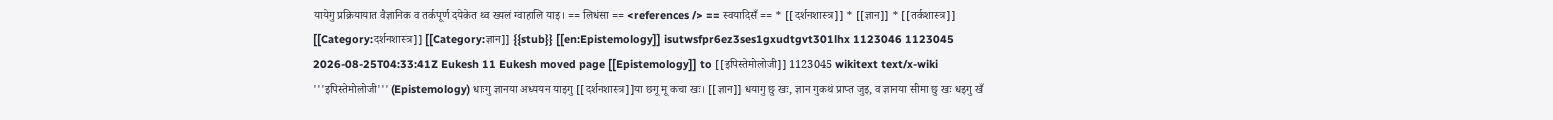यायेगु प्रक्रियायात वैज्ञानिक व तर्कपूर्ण दयेकेत थ्व ख्यलं ग्वाहालि याइ। == लिधंसा == <references /> == स्वयादिसँ == * [[दर्शनशास्त्र]] * [[ज्ञान]] * [[तर्कशास्त्र]] [[Category:दर्शनशास्त्र]] [[Category:ज्ञान]] {{stub}} [[en:Epistemology]] isutwsfpr6ez3ses1gxudtgvt301lhx 1123046 1123045 2026-08-25T04:33:41Z Eukesh 11 Eukesh moved page [[Epistemology]] to [[इपिस्तेमोलोजी]] 1123045 wikitext text/x-wiki '''इपिस्तेमोलोजी''' (Epistemology) धाःगु ज्ञानया अध्ययन याइगु [[दर्शनशास्त्र]]या छगू मू कचा खः। [[ज्ञान]] धयागु छु खः, ज्ञान गुकथं प्राप्त जुइ, व ज्ञानया सीमा छु खः धइगु खँ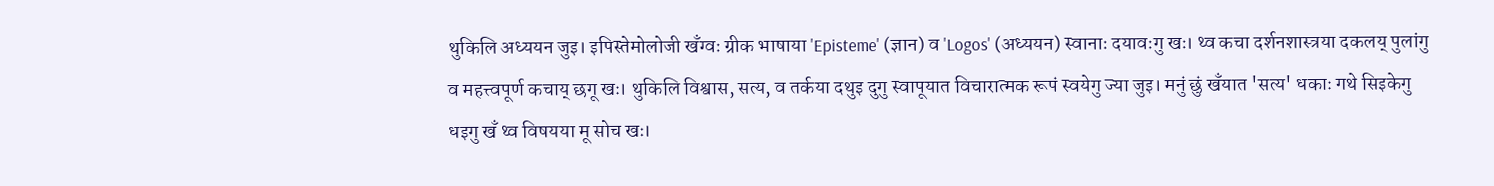थुकिलि अध्ययन जुइ। इपिस्तेमोलोजी खँग्वः ग्रीक भाषाया 'Episteme' (ज्ञान) व 'Logos' (अध्ययन) स्वानाः दयावःगु खः। थ्व कचा दर्शनशास्त्रया दकलय् पुलांगु व महत्त्वपूर्ण कचाय् छगू खः। थुकिलि विश्वास, सत्य, व तर्कया दथुइ दुगु स्वापूयात विचारात्मक रूपं स्वयेगु ज्या जुइ। मनुं छुं खँयात 'सत्य' धकाः गथे सिइकेगु धइगु खँ थ्व विषयया मू सोच खः।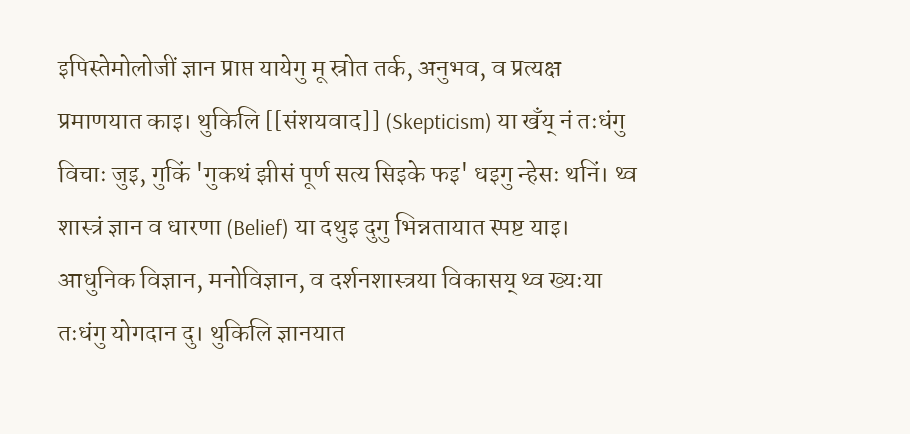इपिस्तेमोलोजीं ज्ञान प्राप्त यायेगु मू स्रोत तर्क, अनुभव, व प्रत्यक्ष प्रमाणयात काइ। थुकिलि [[संशयवाद]] (Skepticism) या खँय् नं तःधंगु विचाः जुइ, गुकिं 'गुकथं झीसं पूर्ण सत्य सिइके फइ' धइगु न्हेसः थनिं। थ्व शास्त्रं ज्ञान व धारणा (Belief) या दथुइ दुगु भिन्नतायात स्पष्ट याइ। आधुनिक विज्ञान, मनोविज्ञान, व दर्शनशास्त्रया विकासय् थ्व ख्यःया तःधंगु योगदान दु। थुकिलि ज्ञानयात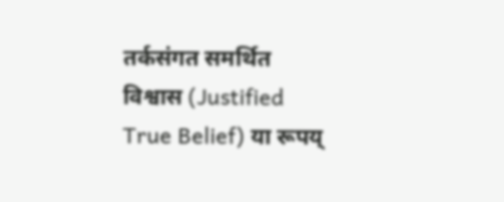तर्कसंगत समर्थित विश्वास (Justified True Belief) या रूपय्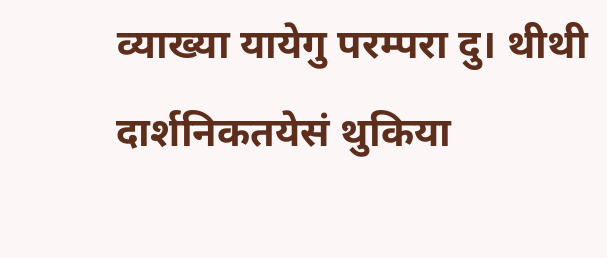व्याख्या यायेगु परम्परा दु। थीथी दार्शनिकतयेसं थुकिया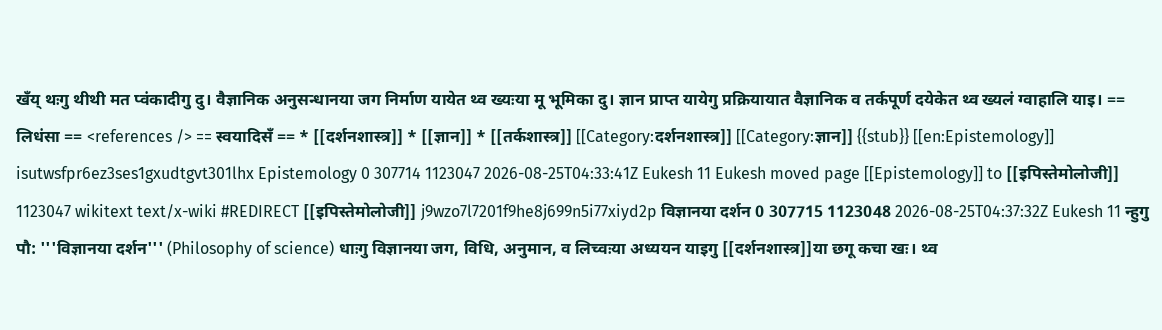खँय् थःगु थीथी मत प्वंकादीगु दु। वैज्ञानिक अनुसन्धानया जग निर्माण यायेत थ्व ख्यःया मू भूमिका दु। ज्ञान प्राप्त यायेगु प्रक्रियायात वैज्ञानिक व तर्कपूर्ण दयेकेत थ्व ख्यलं ग्वाहालि याइ। == लिधंसा == <references /> == स्वयादिसँ == * [[दर्शनशास्त्र]] * [[ज्ञान]] * [[तर्कशास्त्र]] [[Category:दर्शनशास्त्र]] [[Category:ज्ञान]] {{stub}} [[en:Epistemology]] isutwsfpr6ez3ses1gxudtgvt301lhx Epistemology 0 307714 1123047 2026-08-25T04:33:41Z Eukesh 11 Eukesh moved page [[Epistemology]] to [[इपिस्तेमोलोजी]] 1123047 wikitext text/x-wiki #REDIRECT [[इपिस्तेमोलोजी]] j9wzo7l7201f9he8j699n5i77xiyd2p विज्ञानया दर्शन 0 307715 1123048 2026-08-25T04:37:32Z Eukesh 11 न्हुगु पौ: '''विज्ञानया दर्शन''' (Philosophy of science) धाःगु विज्ञानया जग, विधि, अनुमान, व लिच्वःया अध्ययन याइगु [[दर्शनशास्त्र]]या छगू कचा खः। थ्व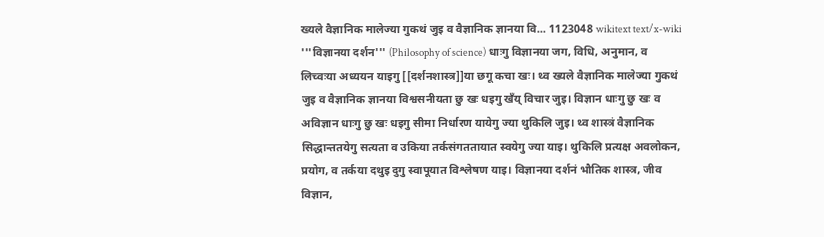ख्यले वैज्ञानिक मालेज्या गुकथं जुइ व वैज्ञानिक ज्ञानया वि... 1123048 wikitext text/x-wiki '''विज्ञानया दर्शन''' (Philosophy of science) धाःगु विज्ञानया जग, विधि, अनुमान, व लिच्वःया अध्ययन याइगु [[दर्शनशास्त्र]]या छगू कचा खः। थ्व ख्यले वैज्ञानिक मालेज्या गुकथं जुइ व वैज्ञानिक ज्ञानया विश्वसनीयता छु खः धइगु खँय् विचार जुइ। विज्ञान धाःगु छु खः व अविज्ञान धाःगु छु खः धइगु सीमा निर्धारण यायेगु ज्या थुकिलि जुइ। थ्व शास्त्रं वैज्ञानिक सिद्धान्ततयेगु सत्यता व उकिया तर्कसंगततायात स्वयेगु ज्या याइ। थुकिलि प्रत्यक्ष अवलोकन, प्रयोग, व तर्कया दथुइ दुगु स्वापूयात विश्लेषण याइ। विज्ञानया दर्शनं भौतिक शास्त्र, जीव विज्ञान,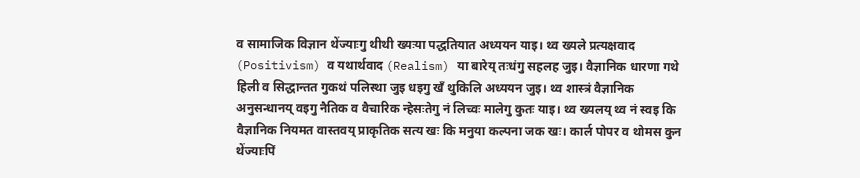व सामाजिक विज्ञान थेंज्याःगु थीथी ख्यःया पद्धतियात अध्ययन याइ। थ्व ख्यले प्रत्यक्षवाद (Positivism) व यथार्थवाद (Realism) या बारेय् तःधंगु सहलह जुइ। वैज्ञानिक धारणा गथे हिली व सिद्धान्तत गुकथं पलिस्था जुइ धइगु खँ थुकिलि अध्ययन जुइ। थ्व शास्त्रं वैज्ञानिक अनुसन्धानय् वइगु नैतिक व वैचारिक न्हेसःतेगु नं लिच्वः मालेगु कुतः याइ। थ्व ख्यलय् थ्व नं स्वइ कि वैज्ञानिक नियमत वास्तवय् प्राकृतिक सत्य खः कि मनुया कल्पना जक खः। कार्ल पोपर व थोमस कुन थेंज्याःपिं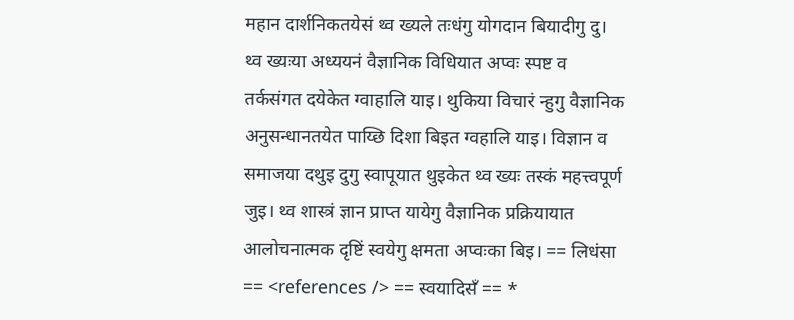महान दार्शनिकतयेसं थ्व ख्यले तःधंगु योगदान बियादीगु दु। थ्व ख्यःया अध्ययनं वैज्ञानिक विधियात अप्वः स्पष्ट व तर्कसंगत दयेकेत ग्वाहालि याइ। थुकिया विचारं न्हुगु वैज्ञानिक अनुसन्धानतयेत पाय्छि दिशा बिइत ग्वहालि याइ। विज्ञान व समाजया दथुइ दुगु स्वापूयात थुइकेत थ्व ख्यः तस्कं महत्त्वपूर्ण जुइ। थ्व शास्त्रं ज्ञान प्राप्त यायेगु वैज्ञानिक प्रक्रियायात आलोचनात्मक दृष्टिं स्वयेगु क्षमता अप्वःका बिइ। == लिधंसा == <references /> == स्वयादिसँ == *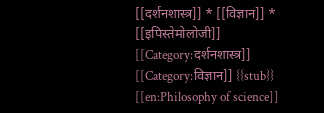[[दर्शनशास्त्र]] * [[विज्ञान]] * [[इपिस्तेमोलोजी]] [[Category:दर्शनशास्त्र]] [[Category:विज्ञान]] {{stub}} [[en:Philosophy of science]]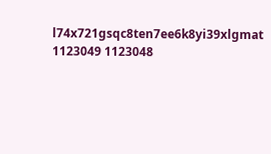l74x721gsqc8ten7ee6k8yi39xlgmat 1123049 1123048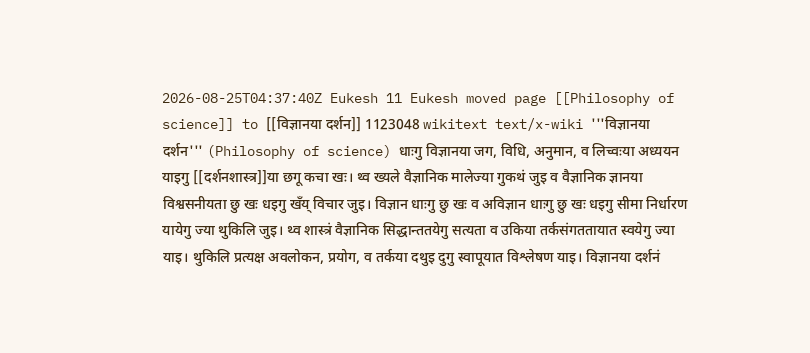2026-08-25T04:37:40Z Eukesh 11 Eukesh moved page [[Philosophy of science]] to [[विज्ञानया दर्शन]] 1123048 wikitext text/x-wiki '''विज्ञानया दर्शन''' (Philosophy of science) धाःगु विज्ञानया जग, विधि, अनुमान, व लिच्वःया अध्ययन याइगु [[दर्शनशास्त्र]]या छगू कचा खः। थ्व ख्यले वैज्ञानिक मालेज्या गुकथं जुइ व वैज्ञानिक ज्ञानया विश्वसनीयता छु खः धइगु खँय् विचार जुइ। विज्ञान धाःगु छु खः व अविज्ञान धाःगु छु खः धइगु सीमा निर्धारण यायेगु ज्या थुकिलि जुइ। थ्व शास्त्रं वैज्ञानिक सिद्धान्ततयेगु सत्यता व उकिया तर्कसंगततायात स्वयेगु ज्या याइ। थुकिलि प्रत्यक्ष अवलोकन, प्रयोग, व तर्कया दथुइ दुगु स्वापूयात विश्लेषण याइ। विज्ञानया दर्शनं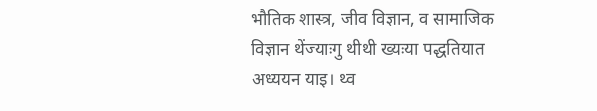भौतिक शास्त्र, जीव विज्ञान, व सामाजिक विज्ञान थेंज्याःगु थीथी ख्यःया पद्धतियात अध्ययन याइ। थ्व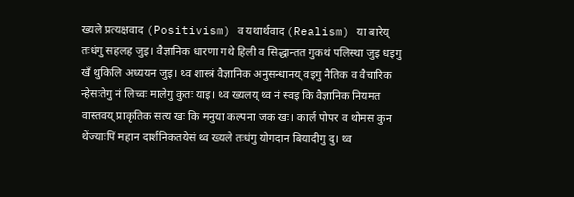ख्यले प्रत्यक्षवाद (Positivism) व यथार्थवाद (Realism) या बारेय् तःधंगु सहलह जुइ। वैज्ञानिक धारणा गथे हिली व सिद्धान्तत गुकथं पलिस्था जुइ धइगु खँ थुकिलि अध्ययन जुइ। थ्व शास्त्रं वैज्ञानिक अनुसन्धानय् वइगु नैतिक व वैचारिक न्हेसःतेगु नं लिच्वः मालेगु कुतः याइ। थ्व ख्यलय् थ्व नं स्वइ कि वैज्ञानिक नियमत वास्तवय् प्राकृतिक सत्य खः कि मनुया कल्पना जक खः। कार्ल पोपर व थोमस कुन थेंज्याःपिं महान दार्शनिकतयेसं थ्व ख्यले तःधंगु योगदान बियादीगु दु। थ्व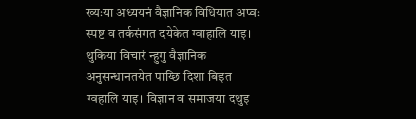ख्यःया अध्ययनं वैज्ञानिक विधियात अप्वः स्पष्ट व तर्कसंगत दयेकेत ग्वाहालि याइ। थुकिया विचारं न्हुगु वैज्ञानिक अनुसन्धानतयेत पाय्छि दिशा बिइत ग्वहालि याइ। विज्ञान व समाजया दथुइ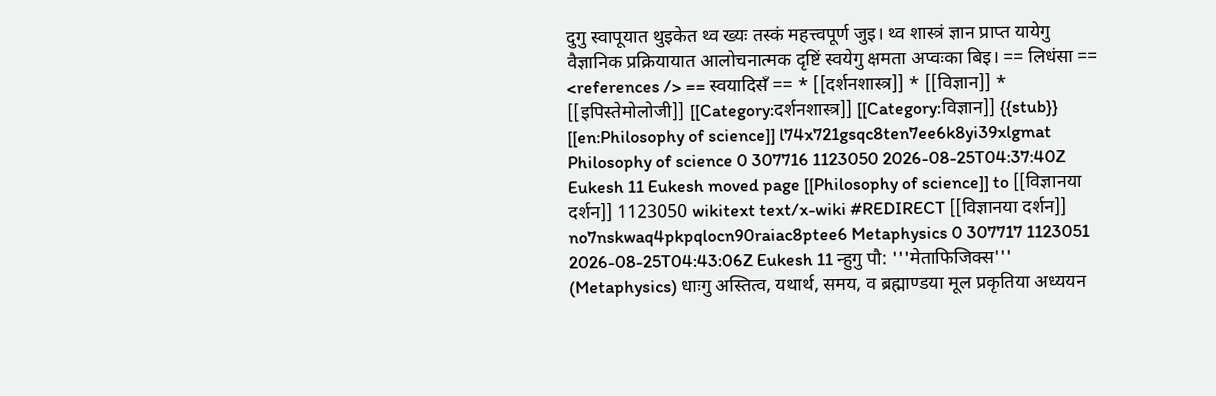दुगु स्वापूयात थुइकेत थ्व ख्यः तस्कं महत्त्वपूर्ण जुइ। थ्व शास्त्रं ज्ञान प्राप्त यायेगु वैज्ञानिक प्रक्रियायात आलोचनात्मक दृष्टिं स्वयेगु क्षमता अप्वःका बिइ। == लिधंसा == <references /> == स्वयादिसँ == * [[दर्शनशास्त्र]] * [[विज्ञान]] * [[इपिस्तेमोलोजी]] [[Category:दर्शनशास्त्र]] [[Category:विज्ञान]] {{stub}} [[en:Philosophy of science]] l74x721gsqc8ten7ee6k8yi39xlgmat Philosophy of science 0 307716 1123050 2026-08-25T04:37:40Z Eukesh 11 Eukesh moved page [[Philosophy of science]] to [[विज्ञानया दर्शन]] 1123050 wikitext text/x-wiki #REDIRECT [[विज्ञानया दर्शन]] no7nskwaq4pkpqlocn90raiac8ptee6 Metaphysics 0 307717 1123051 2026-08-25T04:43:06Z Eukesh 11 न्हुगु पौ: '''मेताफिजिक्स''' (Metaphysics) धाःगु अस्तित्व, यथार्थ, समय, व ब्रह्माण्डया मूल प्रकृतिया अध्ययन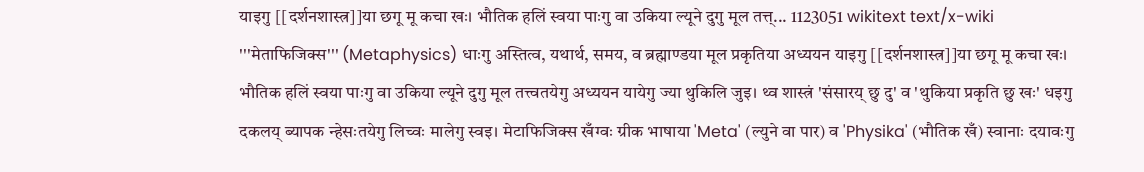याइगु [[दर्शनशास्त्र]]या छगू मू कचा खः। भौतिक हलिं स्वया पाःगु वा उकिया ल्यूने दुगु मूल तत्त्... 1123051 wikitext text/x-wiki '''मेताफिजिक्स''' (Metaphysics) धाःगु अस्तित्व, यथार्थ, समय, व ब्रह्माण्डया मूल प्रकृतिया अध्ययन याइगु [[दर्शनशास्त्र]]या छगू मू कचा खः। भौतिक हलिं स्वया पाःगु वा उकिया ल्यूने दुगु मूल तत्त्वतयेगु अध्ययन यायेगु ज्या थुकिलि जुइ। थ्व शास्त्रं 'संसारय् छु दु' व 'थुकिया प्रकृति छु खः' धइगु दकलय् ब्यापक न्हेसःतयेगु लिच्वः मालेगु स्वइ। मेटाफिजिक्स खँग्वः ग्रीक भाषाया 'Meta' (ल्युने वा पार) व 'Physika' (भौतिक खँ) स्वानाः दयावःगु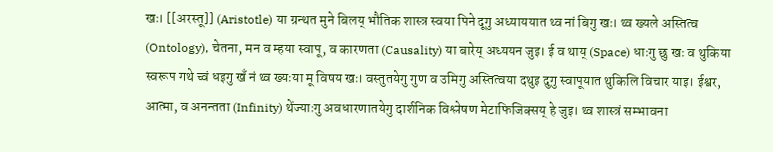खः। [[अरस्तू]] (Aristotle) या ग्रन्थत मुने बिलय् भौतिक शास्त्र स्वया पिने दूगु अध्याययात थ्व नां बिगु खः। थ्व ख्यले अस्तित्व (Ontology), चेतना, मन व म्हया स्वापू, व कारणता (Causality) या बारेय् अध्ययन जुइ। ई व थाय् (Space) धाःगु छु खः व थुकिया स्वरूप गथे च्वं धइगु खँ नं थ्व ख्यःया मू विषय खः। वस्तुतयेगु गुण व उमिगु अस्तित्वया दथुइ दुगु स्वापूयात थुकिलि विचार याइ। ईश्वर, आत्मा, व अनन्तता (Infinity) थेंज्याःगु अवधारणातयेगु दार्शनिक विश्लेषण मेटाफिजिक्सय् हे जुइ। थ्व शास्त्रं सम्भावना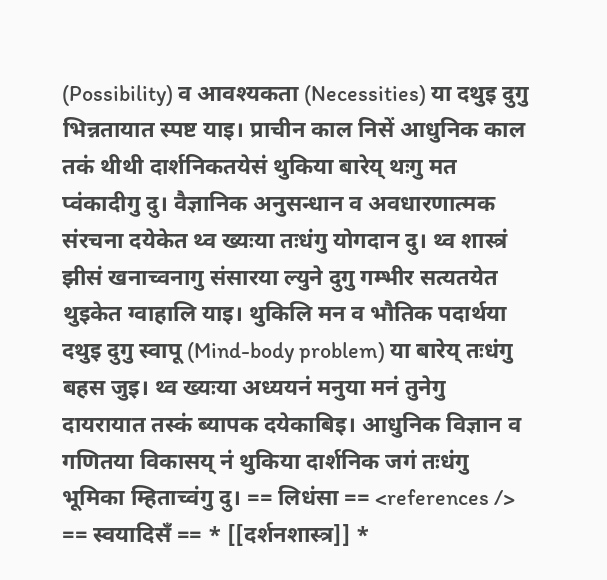(Possibility) व आवश्यकता (Necessities) या दथुइ दुगु भिन्नतायात स्पष्ट याइ। प्राचीन काल निसें आधुनिक काल तकं थीथी दार्शनिकतयेसं थुकिया बारेय् थःगु मत प्वंकादीगु दु। वैज्ञानिक अनुसन्धान व अवधारणात्मक संरचना दयेकेत थ्व ख्यःया तःधंगु योगदान दु। थ्व शास्त्रं झीसं खनाच्वनागु संसारया ल्युने दुगु गम्भीर सत्यतयेत थुइकेत ग्वाहालि याइ। थुकिलि मन व भौतिक पदार्थया दथुइ दुगु स्वापू (Mind-body problem) या बारेय् तःधंगु बहस जुइ। थ्व ख्यःया अध्ययनं मनुया मनं तुनेगु दायरायात तस्कं ब्यापक दयेकाबिइ। आधुनिक विज्ञान व गणितया विकासय् नं थुकिया दार्शनिक जगं तःधंगु भूमिका म्हिताच्वंगु दु। == लिधंसा == <references /> == स्वयादिसँ == * [[दर्शनशास्त्र]] *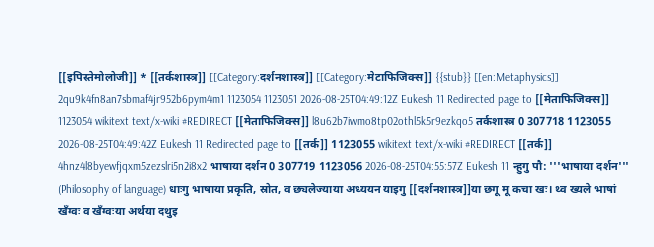[[इपिस्तेमोलोजी]] * [[तर्कशास्त्र]] [[Category:दर्शनशास्त्र]] [[Category:मेटाफिजिक्स]] {{stub}} [[en:Metaphysics]] 2qu9k4fn8an7sbmaf4jr952b6pym4m1 1123054 1123051 2026-08-25T04:49:12Z Eukesh 11 Redirected page to [[मेताफिजिक्स]] 1123054 wikitext text/x-wiki #REDIRECT [[मेताफिजिक्स]] l8u62b7iwmo8tp02othl5k5r9ezkqo5 तर्कशास्त्र 0 307718 1123055 2026-08-25T04:49:42Z Eukesh 11 Redirected page to [[तर्क]] 1123055 wikitext text/x-wiki #REDIRECT [[तर्क]] 4hnz4l8byewfjqxm5zezslri5n2i8x2 भाषाया दर्शन 0 307719 1123056 2026-08-25T04:55:57Z Eukesh 11 न्हुगु पौ: '''भाषाया दर्शन''' (Philosophy of language) धाःगु भाषाया प्रकृति, स्रोत, व छ्यलेज्याया अध्ययन याइगु [[दर्शनशास्त्र]]या छगू मू कचा खः। थ्व ख्यले भाषां खँग्वः व खँग्वःया अर्थया दथुइ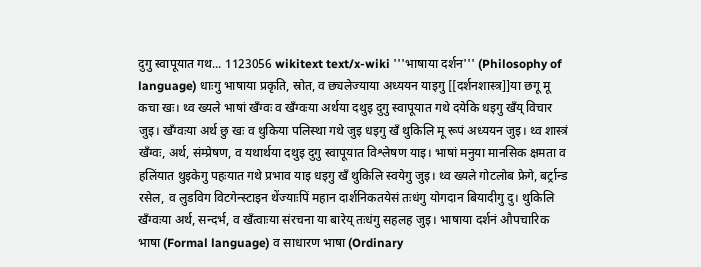दुगु स्वापूयात गथ... 1123056 wikitext text/x-wiki '''भाषाया दर्शन''' (Philosophy of language) धाःगु भाषाया प्रकृति, स्रोत, व छ्यलेज्याया अध्ययन याइगु [[दर्शनशास्त्र]]या छगू मू कचा खः। थ्व ख्यले भाषां खँग्वः व खँग्वःया अर्थया दथुइ दुगु स्वापूयात गथे दयेकि धइगु खँय् विचार जुइ। खँग्वःया अर्थ छु खः व थुकिया पलिस्था गथे जुइ धइगु खँ थुकिलि मू रूपं अध्ययन जुइ। थ्व शास्त्रं खँग्वः, अर्थ, संम्प्रेषण, व यथार्थया दथुइ दुगु स्वापूयात विश्लेषण याइ। भाषां मनुया मानसिक क्षमता व हलिंयात थुइकेगु पहःयात गथे प्रभाव याइ धइगु खँ थुकिलि स्वयेगु जुइ। थ्व ख्यले गोटलोब फ्रेगे, बर्ट्रान्ड रसेल, व लुडविग विटगेन्स्टाइन थेंज्याःपिं महान दार्शनिकतयेसं तःधंगु योगदान बियादीगु दु। थुकिलि खँग्वःया अर्थ, सन्दर्भ, व खँत्वाःया संरचना या बारेय् तःधंगु सहलह जुइ। भाषाया दर्शनं औपचारिक भाषा (Formal language) व साधारण भाषा (Ordinary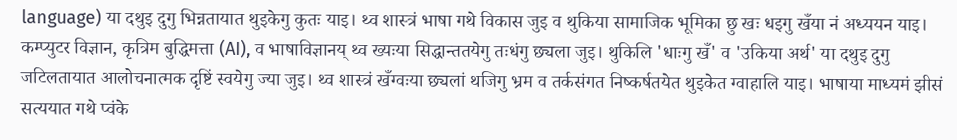language) या दथुइ दुगु भिन्नतायात थुइकेगु कुतः याइ। थ्व शास्त्रं भाषा गथे विकास जुइ व थुकिया सामाजिक भूमिका छु खः धइगु खँया नं अध्ययन याइ। कम्प्युटर विज्ञान, कृत्रिम बुद्धिमत्ता (AI), व भाषाविज्ञानय् थ्व ख्यःया सिद्धान्ततयेगु तःधंगु छ्यला जुइ। थुकिलि 'धाःगु खँ' व 'उकिया अर्थ' या दथुइ दुगु जटिलतायात आलोचनात्मक दृष्टिं स्वयेगु ज्या जुइ। थ्व शास्त्रं खँग्वःया छ्यलां थजिगु भ्रम व तर्कसंगत निष्कर्षतयेत थुइकेत ग्वाहालि याइ। भाषाया माध्यमं झीसं सत्ययात गथे प्वंके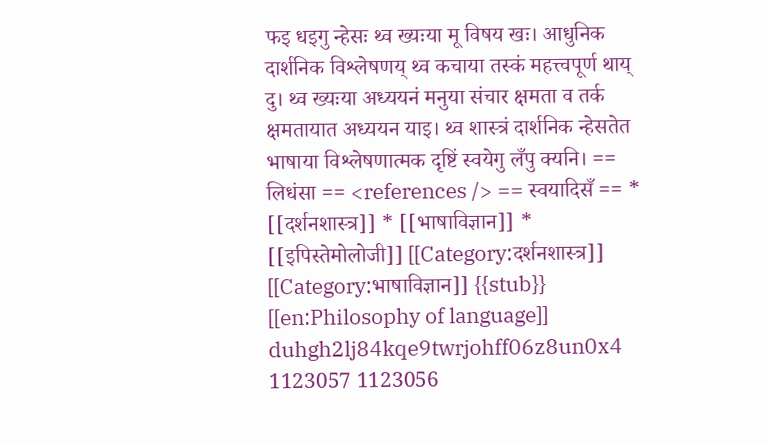फइ धइगु न्हेसः थ्व ख्यःया मू विषय खः। आधुनिक दार्शनिक विश्लेषणय् थ्व कचाया तस्कं महत्त्वपूर्ण थाय् दु। थ्व ख्यःया अध्ययनं मनुया संचार क्षमता व तर्क क्षमतायात अध्ययन याइ। थ्व शास्त्रं दार्शनिक न्हेसतेत भाषाया विश्लेषणात्मक दृष्टिं स्वयेगु लँपु क्यनि। == लिधंसा == <references /> == स्वयादिसँ == * [[दर्शनशास्त्र]] * [[भाषाविज्ञान]] * [[इपिस्तेमोलोजी]] [[Category:दर्शनशास्त्र]] [[Category:भाषाविज्ञान]] {{stub}} [[en:Philosophy of language]] duhgh2lj84kqe9twrjohff06z8un0x4 1123057 1123056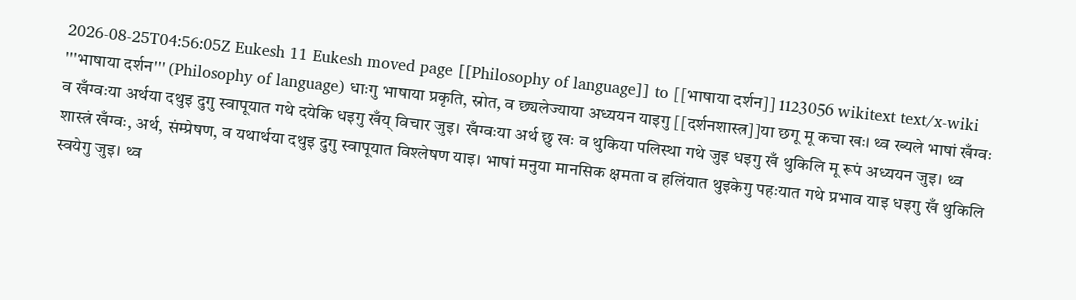2026-08-25T04:56:05Z Eukesh 11 Eukesh moved page [[Philosophy of language]] to [[भाषाया दर्शन]] 1123056 wikitext text/x-wiki '''भाषाया दर्शन''' (Philosophy of language) धाःगु भाषाया प्रकृति, स्रोत, व छ्यलेज्याया अध्ययन याइगु [[दर्शनशास्त्र]]या छगू मू कचा खः। थ्व ख्यले भाषां खँग्वः व खँग्वःया अर्थया दथुइ दुगु स्वापूयात गथे दयेकि धइगु खँय् विचार जुइ। खँग्वःया अर्थ छु खः व थुकिया पलिस्था गथे जुइ धइगु खँ थुकिलि मू रूपं अध्ययन जुइ। थ्व शास्त्रं खँग्वः, अर्थ, संम्प्रेषण, व यथार्थया दथुइ दुगु स्वापूयात विश्लेषण याइ। भाषां मनुया मानसिक क्षमता व हलिंयात थुइकेगु पहःयात गथे प्रभाव याइ धइगु खँ थुकिलि स्वयेगु जुइ। थ्व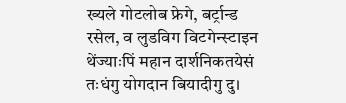ख्यले गोटलोब फ्रेगे, बर्ट्रान्ड रसेल, व लुडविग विटगेन्स्टाइन थेंज्याःपिं महान दार्शनिकतयेसं तःधंगु योगदान बियादीगु दु।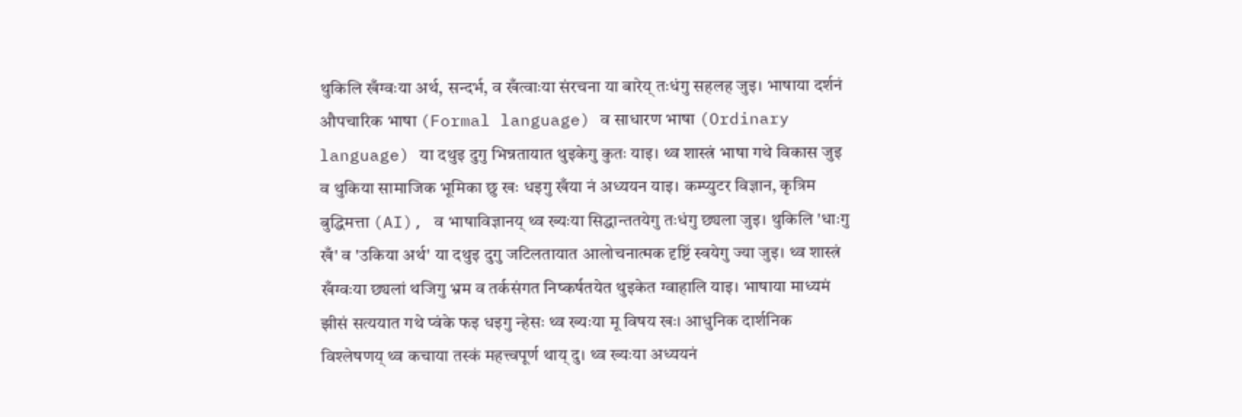थुकिलि खँग्वःया अर्थ, सन्दर्भ, व खँत्वाःया संरचना या बारेय् तःधंगु सहलह जुइ। भाषाया दर्शनं औपचारिक भाषा (Formal language) व साधारण भाषा (Ordinary language) या दथुइ दुगु भिन्नतायात थुइकेगु कुतः याइ। थ्व शास्त्रं भाषा गथे विकास जुइ व थुकिया सामाजिक भूमिका छु खः धइगु खँया नं अध्ययन याइ। कम्प्युटर विज्ञान, कृत्रिम बुद्धिमत्ता (AI), व भाषाविज्ञानय् थ्व ख्यःया सिद्धान्ततयेगु तःधंगु छ्यला जुइ। थुकिलि 'धाःगु खँ' व 'उकिया अर्थ' या दथुइ दुगु जटिलतायात आलोचनात्मक दृष्टिं स्वयेगु ज्या जुइ। थ्व शास्त्रं खँग्वःया छ्यलां थजिगु भ्रम व तर्कसंगत निष्कर्षतयेत थुइकेत ग्वाहालि याइ। भाषाया माध्यमं झीसं सत्ययात गथे प्वंके फइ धइगु न्हेसः थ्व ख्यःया मू विषय खः। आधुनिक दार्शनिक विश्लेषणय् थ्व कचाया तस्कं महत्त्वपूर्ण थाय् दु। थ्व ख्यःया अध्ययनं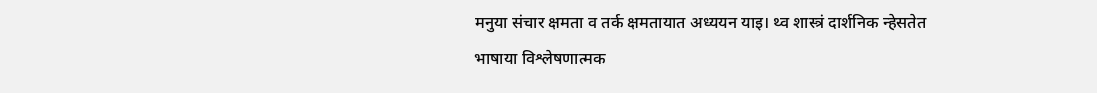मनुया संचार क्षमता व तर्क क्षमतायात अध्ययन याइ। थ्व शास्त्रं दार्शनिक न्हेसतेत भाषाया विश्लेषणात्मक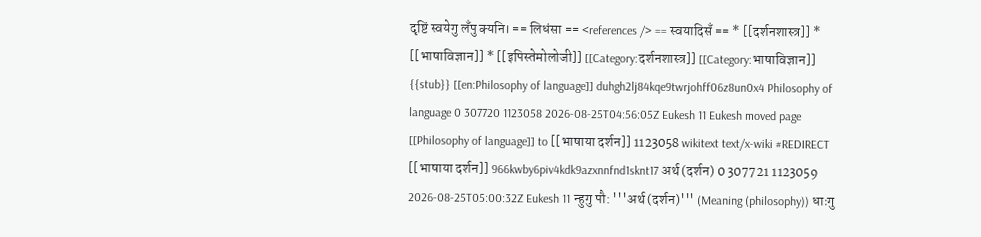दृष्टिं स्वयेगु लँपु क्यनि। == लिधंसा == <references /> == स्वयादिसँ == * [[दर्शनशास्त्र]] * [[भाषाविज्ञान]] * [[इपिस्तेमोलोजी]] [[Category:दर्शनशास्त्र]] [[Category:भाषाविज्ञान]] {{stub}} [[en:Philosophy of language]] duhgh2lj84kqe9twrjohff06z8un0x4 Philosophy of language 0 307720 1123058 2026-08-25T04:56:05Z Eukesh 11 Eukesh moved page [[Philosophy of language]] to [[भाषाया दर्शन]] 1123058 wikitext text/x-wiki #REDIRECT [[भाषाया दर्शन]] 966kwby6piv4kdk9azxnnfnd1sknt17 अर्थ (दर्शन) 0 307721 1123059 2026-08-25T05:00:32Z Eukesh 11 न्हुगु पौ: '''अर्थ (दर्शन)''' (Meaning (philosophy)) धाःगु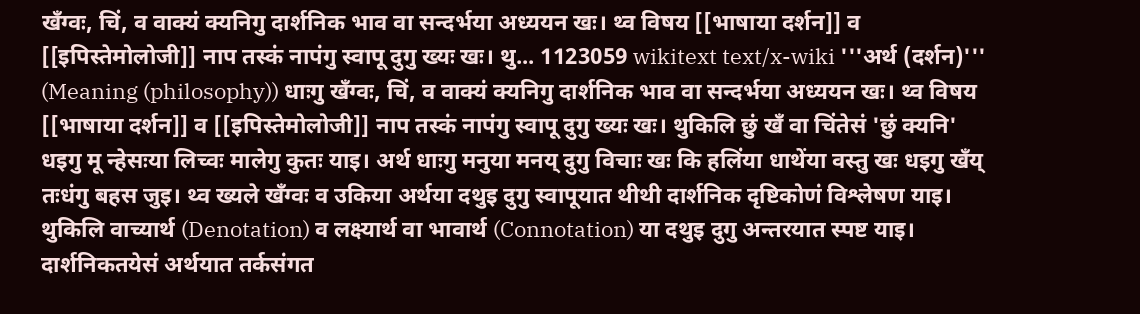खँग्वः, चिं, व वाक्यं क्यनिगु दार्शनिक भाव वा सन्दर्भया अध्ययन खः। थ्व विषय [[भाषाया दर्शन]] व [[इपिस्तेमोलोजी]] नाप तस्कं नापंगु स्वापू दुगु ख्यः खः। थु... 1123059 wikitext text/x-wiki '''अर्थ (दर्शन)''' (Meaning (philosophy)) धाःगु खँग्वः, चिं, व वाक्यं क्यनिगु दार्शनिक भाव वा सन्दर्भया अध्ययन खः। थ्व विषय [[भाषाया दर्शन]] व [[इपिस्तेमोलोजी]] नाप तस्कं नापंगु स्वापू दुगु ख्यः खः। थुकिलि छुं खँ वा चिंतेसं 'छुं क्यनि' धइगु मू न्हेसःया लिच्वः मालेगु कुतः याइ। अर्थ धाःगु मनुया मनय् दुगु विचाः खः कि हलिंया धाथेंया वस्तु खः धइगु खँय् तःधंगु बहस जुइ। थ्व ख्यले खँग्वः व उकिया अर्थया दथुइ दुगु स्वापूयात थीथी दार्शनिक दृष्टिकोणं विश्लेषण याइ। थुकिलि वाच्यार्थ (Denotation) व लक्ष्यार्थ वा भावार्थ (Connotation) या दथुइ दुगु अन्तरयात स्पष्ट याइ। दार्शनिकतयेसं अर्थयात तर्कसंगत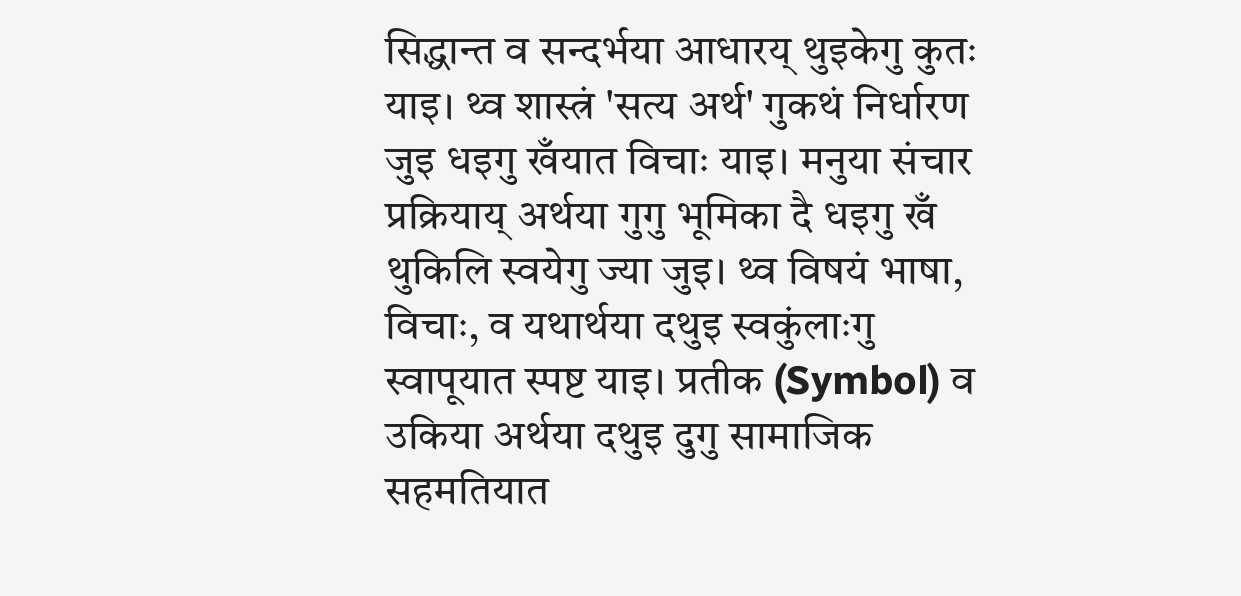सिद्धान्त व सन्दर्भया आधारय् थुइकेगु कुतः याइ। थ्व शास्त्रं 'सत्य अर्थ' गुकथं निर्धारण जुइ धइगु खँयात विचाः याइ। मनुया संचार प्रक्रियाय् अर्थया गुगु भूमिका दै धइगु खँ थुकिलि स्वयेगु ज्या जुइ। थ्व विषयं भाषा, विचाः, व यथार्थया दथुइ स्वकुंलाःगु स्वापूयात स्पष्ट याइ। प्रतीक (Symbol) व उकिया अर्थया दथुइ दुगु सामाजिक सहमतियात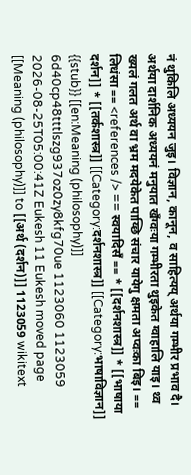नं थुकिलि अध्ययन जुइ। विज्ञान, कानून, व साहित्यय् अर्थया गम्भीर प्रभाव दै। अर्थया दार्शनिक अध्ययनं मनुयात खँग्वःया गम्भीरता थुइकेत ग्वाहालि याइ। थ्व ख्यलं गलत अर्थ वा भ्रम मदयेकेत पाय्छि संचार यायेगु क्षमता अप्वःका बिइ। == लिधंसा == <references /> == स्वयादिसँ == * [[दर्शनशास्त्र]] * [[भाषाया दर्शन]] * [[तर्कशास्त्र]] [[Category:दर्शनशास्त्र]] [[Category:भाषाविज्ञान]] {{stub}} [[en:Meaning (philosophy)]] 6d40cp48tttlszg937oz0zy8kfg70ue 1123060 1123059 2026-08-25T05:00:41Z Eukesh 11 Eukesh moved page [[Meaning (philosophy)]] to [[अर्थ (दर्शन)]] 1123059 wikitext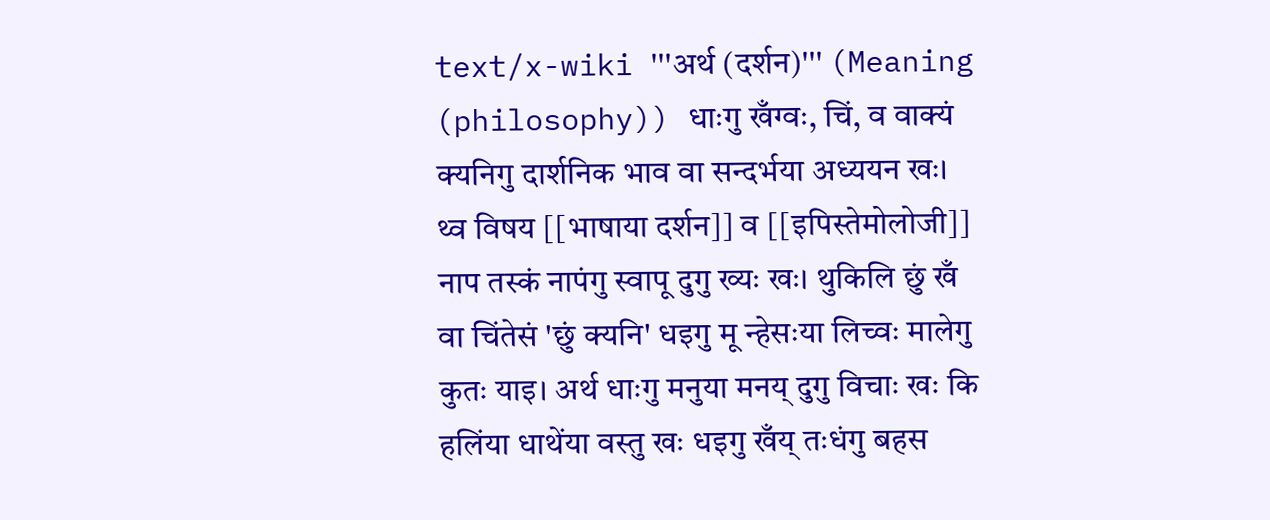text/x-wiki '''अर्थ (दर्शन)''' (Meaning (philosophy)) धाःगु खँग्वः, चिं, व वाक्यं क्यनिगु दार्शनिक भाव वा सन्दर्भया अध्ययन खः। थ्व विषय [[भाषाया दर्शन]] व [[इपिस्तेमोलोजी]] नाप तस्कं नापंगु स्वापू दुगु ख्यः खः। थुकिलि छुं खँ वा चिंतेसं 'छुं क्यनि' धइगु मू न्हेसःया लिच्वः मालेगु कुतः याइ। अर्थ धाःगु मनुया मनय् दुगु विचाः खः कि हलिंया धाथेंया वस्तु खः धइगु खँय् तःधंगु बहस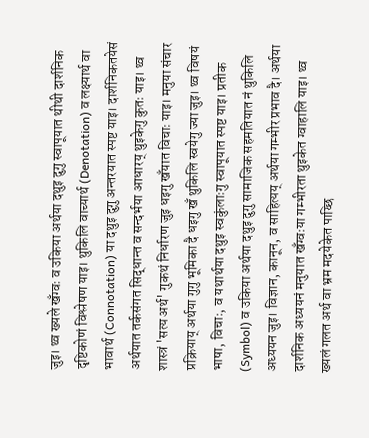जुइ। थ्व ख्यले खँग्वः व उकिया अर्थया दथुइ दुगु स्वापूयात थीथी दार्शनिक दृष्टिकोणं विश्लेषण याइ। थुकिलि वाच्यार्थ (Denotation) व लक्ष्यार्थ वा भावार्थ (Connotation) या दथुइ दुगु अन्तरयात स्पष्ट याइ। दार्शनिकतयेसं अर्थयात तर्कसंगत सिद्धान्त व सन्दर्भया आधारय् थुइकेगु कुतः याइ। थ्व शास्त्रं 'सत्य अर्थ' गुकथं निर्धारण जुइ धइगु खँयात विचाः याइ। मनुया संचार प्रक्रियाय् अर्थया गुगु भूमिका दै धइगु खँ थुकिलि स्वयेगु ज्या जुइ। थ्व विषयं भाषा, विचाः, व यथार्थया दथुइ स्वकुंलाःगु स्वापूयात स्पष्ट याइ। प्रतीक (Symbol) व उकिया अर्थया दथुइ दुगु सामाजिक सहमतियात नं थुकिलि अध्ययन जुइ। विज्ञान, कानून, व साहित्यय् अर्थया गम्भीर प्रभाव दै। अर्थया दार्शनिक अध्ययनं मनुयात खँग्वःया गम्भीरता थुइकेत ग्वाहालि याइ। थ्व ख्यलं गलत अर्थ वा भ्रम मदयेकेत पाय्छि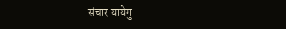संचार यायेगु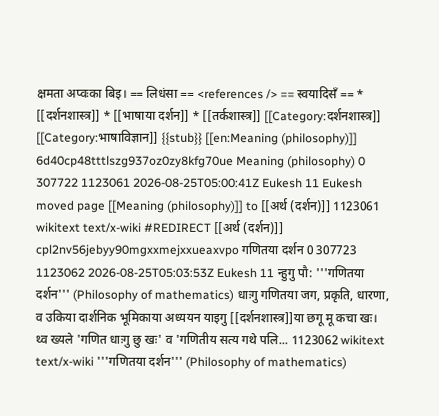क्षमता अप्वःका बिइ। == लिधंसा == <references /> == स्वयादिसँ == * [[दर्शनशास्त्र]] * [[भाषाया दर्शन]] * [[तर्कशास्त्र]] [[Category:दर्शनशास्त्र]] [[Category:भाषाविज्ञान]] {{stub}} [[en:Meaning (philosophy)]] 6d40cp48tttlszg937oz0zy8kfg70ue Meaning (philosophy) 0 307722 1123061 2026-08-25T05:00:41Z Eukesh 11 Eukesh moved page [[Meaning (philosophy)]] to [[अर्थ (दर्शन)]] 1123061 wikitext text/x-wiki #REDIRECT [[अर्थ (दर्शन)]] cpl2nv56jebyy90mgxxmejxxueaxvpo गणितया दर्शन 0 307723 1123062 2026-08-25T05:03:53Z Eukesh 11 न्हुगु पौ: '''गणितया दर्शन''' (Philosophy of mathematics) धाःगु गणितया जग, प्रकृति, धारणा, व उकिया दार्शनिक भूमिकाया अध्ययन याइगु [[दर्शनशास्त्र]]या छगू मू कचा खः। थ्व ख्यले 'गणित धाःगु छु खः' व 'गणितीय सत्य गथे पलि... 1123062 wikitext text/x-wiki '''गणितया दर्शन''' (Philosophy of mathematics)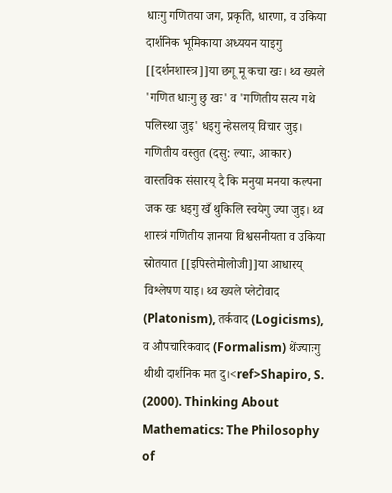धाःगु गणितया जग, प्रकृति, धारणा, व उकिया दार्शनिक भूमिकाया अध्ययन याइगु [[दर्शनशास्त्र]]या छगू मू कचा खः। थ्व ख्यले 'गणित धाःगु छु खः' व 'गणितीय सत्य गथे पलिस्था जुइ' धइगु न्हेसलय् विचार जुइ। गणितीय वस्तुत (दसु: ल्याः, आकार) वास्तविक संसारय् दै कि मनुया मनया कल्पना जक खः धइगु खँ थुकिलि स्वयेगु ज्या जुइ। थ्व शास्त्रं गणितीय ज्ञानया विश्वसनीयता व उकिया स्रोतयात [[इपिस्तेमोलोजी]]या आधारय् विश्लेषण याइ। थ्व ख्यले प्लेटोवाद (Platonism), तर्कवाद (Logicisms), व औपचारिकवाद (Formalism) थेंज्याःगु थीथी दार्शनिक मत दु।<ref>Shapiro, S. (2000). Thinking About Mathematics: The Philosophy of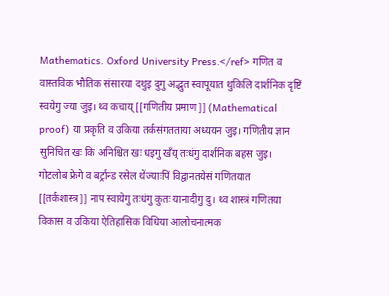Mathematics. Oxford University Press.</ref> गणित व वास्तविक भौतिक संसारया दथुइ दुगु अद्भुत स्वापूयात थुकिलि दार्शनिक दृष्टिं स्वयेगु ज्या जुइ। थ्व कचाय् [[गणितीय प्रमाण]] (Mathematical proof) या प्रकृति व उकिया तर्कसंगतताया अध्ययन जुइ। गणितीय ज्ञान सुनिचित खः कि अनिश्चित खः धइगु खँय् तःधंगु दार्शनिक बहस जुइ। गोटलोब फ्रेगे व बर्ट्रान्ड रसेल थेंज्याःपिं विद्वानतयेसं गणितयात [[तर्कशास्त्र]] नाप स्वायेगु तःधंगु कुतः यानादीगु दु। थ्व शास्त्रं गणितया विकास व उकिया ऐतिहासिक विधिया आलोचनात्मक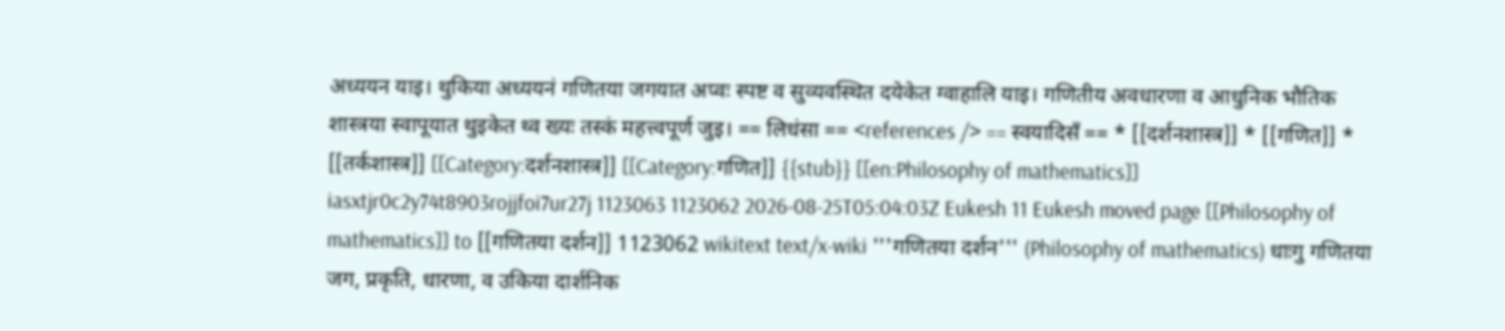अध्ययन याइ। थुकिया अध्ययनं गणितया जगयात अप्वः स्पष्ट व सुव्यवस्थित दयेकेत ग्वाहालि याइ। गणितीय अवधारणा व आधुनिक भौतिक शास्त्रया स्वापूयात थुइकेत थ्व ख्यः तस्कं महत्त्वपूर्ण जुइ। == लिधंसा == <references /> == स्वयादिसँ == * [[दर्शनशास्त्र]] * [[गणित]] * [[तर्कशास्त्र]] [[Category:दर्शनशास्त्र]] [[Category:गणित]] {{stub}} [[en:Philosophy of mathematics]] iasxtjr0c2y74t8903rojjfoi7ur27j 1123063 1123062 2026-08-25T05:04:03Z Eukesh 11 Eukesh moved page [[Philosophy of mathematics]] to [[गणितया दर्शन]] 1123062 wikitext text/x-wiki '''गणितया दर्शन''' (Philosophy of mathematics) धाःगु गणितया जग, प्रकृति, धारणा, व उकिया दार्शनिक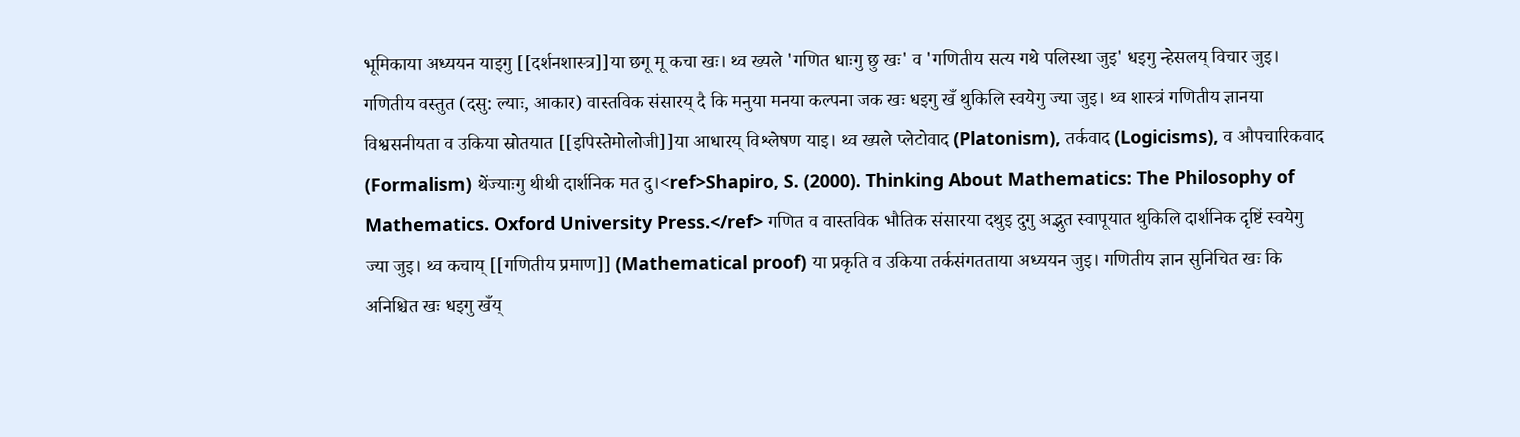भूमिकाया अध्ययन याइगु [[दर्शनशास्त्र]]या छगू मू कचा खः। थ्व ख्यले 'गणित धाःगु छु खः' व 'गणितीय सत्य गथे पलिस्था जुइ' धइगु न्हेसलय् विचार जुइ। गणितीय वस्तुत (दसु: ल्याः, आकार) वास्तविक संसारय् दै कि मनुया मनया कल्पना जक खः धइगु खँ थुकिलि स्वयेगु ज्या जुइ। थ्व शास्त्रं गणितीय ज्ञानया विश्वसनीयता व उकिया स्रोतयात [[इपिस्तेमोलोजी]]या आधारय् विश्लेषण याइ। थ्व ख्यले प्लेटोवाद (Platonism), तर्कवाद (Logicisms), व औपचारिकवाद (Formalism) थेंज्याःगु थीथी दार्शनिक मत दु।<ref>Shapiro, S. (2000). Thinking About Mathematics: The Philosophy of Mathematics. Oxford University Press.</ref> गणित व वास्तविक भौतिक संसारया दथुइ दुगु अद्भुत स्वापूयात थुकिलि दार्शनिक दृष्टिं स्वयेगु ज्या जुइ। थ्व कचाय् [[गणितीय प्रमाण]] (Mathematical proof) या प्रकृति व उकिया तर्कसंगतताया अध्ययन जुइ। गणितीय ज्ञान सुनिचित खः कि अनिश्चित खः धइगु खँय्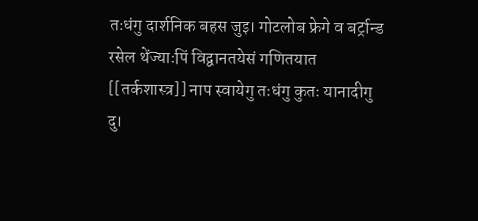तःधंगु दार्शनिक बहस जुइ। गोटलोब फ्रेगे व बर्ट्रान्ड रसेल थेंज्याःपिं विद्वानतयेसं गणितयात [[तर्कशास्त्र]] नाप स्वायेगु तःधंगु कुतः यानादीगु दु।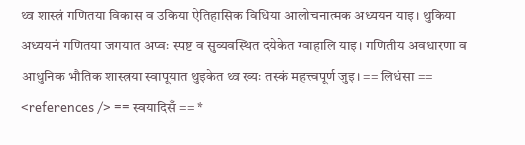थ्व शास्त्रं गणितया विकास व उकिया ऐतिहासिक विधिया आलोचनात्मक अध्ययन याइ। थुकिया अध्ययनं गणितया जगयात अप्वः स्पष्ट व सुव्यवस्थित दयेकेत ग्वाहालि याइ। गणितीय अवधारणा व आधुनिक भौतिक शास्त्रया स्वापूयात थुइकेत थ्व ख्यः तस्कं महत्त्वपूर्ण जुइ। == लिधंसा == <references /> == स्वयादिसँ == *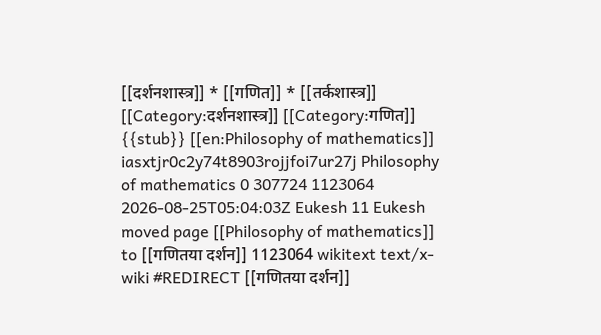[[दर्शनशास्त्र]] * [[गणित]] * [[तर्कशास्त्र]] [[Category:दर्शनशास्त्र]] [[Category:गणित]] {{stub}} [[en:Philosophy of mathematics]] iasxtjr0c2y74t8903rojjfoi7ur27j Philosophy of mathematics 0 307724 1123064 2026-08-25T05:04:03Z Eukesh 11 Eukesh moved page [[Philosophy of mathematics]] to [[गणितया दर्शन]] 1123064 wikitext text/x-wiki #REDIRECT [[गणितया दर्शन]]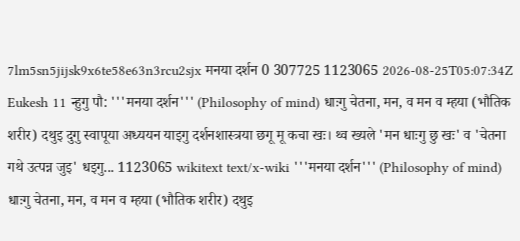7lm5sn5jijsk9x6te58e63n3rcu2sjx मनया दर्शन 0 307725 1123065 2026-08-25T05:07:34Z Eukesh 11 न्हुगु पौ: '''मनया दर्शन''' (Philosophy of mind) धाःगु चेतना, मन, व मन व म्हया (भौतिक शरीर) दथुइ दुगु स्वापूया अध्ययन याइगु दर्शनशास्त्रया छगू मू कचा खः। थ्व ख्यले 'मन धाःगु छु खः' व 'चेतना गथे उत्पन्न जुइ' धइगु... 1123065 wikitext text/x-wiki '''मनया दर्शन''' (Philosophy of mind) धाःगु चेतना, मन, व मन व म्हया (भौतिक शरीर) दथुइ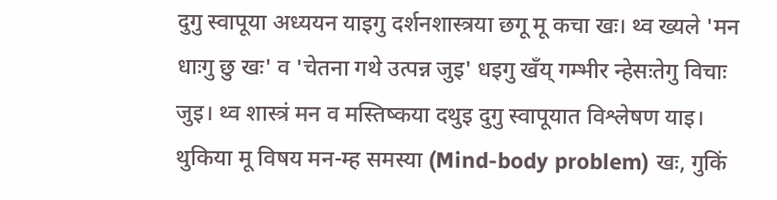दुगु स्वापूया अध्ययन याइगु दर्शनशास्त्रया छगू मू कचा खः। थ्व ख्यले 'मन धाःगु छु खः' व 'चेतना गथे उत्पन्न जुइ' धइगु खँय् गम्भीर न्हेसःतेगु विचाः जुइ। थ्व शास्त्रं मन व मस्तिष्कया दथुइ दुगु स्वापूयात विश्लेषण याइ। थुकिया मू विषय मन-म्ह समस्या (Mind-body problem) खः, गुकिं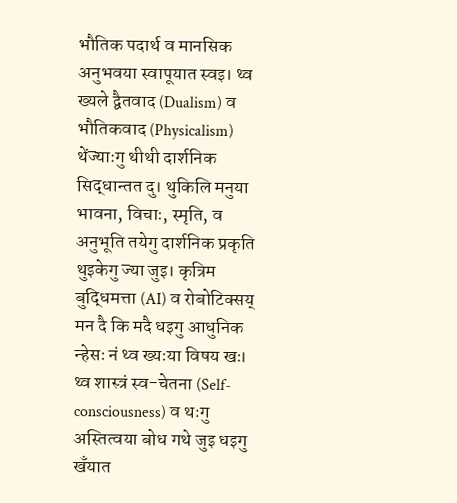भौतिक पदार्थ व मानसिक अनुभवया स्वापूयात स्वइ। थ्व ख्यले द्वैतवाद (Dualism) व भौतिकवाद (Physicalism) थेंज्याःगु थीथी दार्शनिक सिद्धान्तत दु। थुकिलि मनुया भावना, विचाः, स्मृति, व अनुभूति तयेगु दार्शनिक प्रकृति थुइकेगु ज्या जुइ। कृत्रिम बुद्धिमत्ता (AI) व रोबोटिक्सय् मन दै कि मदै धइगु आधुनिक न्हेसः नं थ्व ख्यःया विषय खः। थ्व शास्त्रं स्व-चेतना (Self-consciousness) व थःगु अस्तित्वया बोध गथे जुइ धइगु खँयात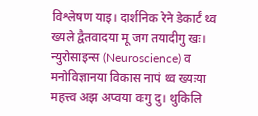विश्लेषण याइ। दार्शनिक रेने डेकार्टं थ्व ख्यले द्वैतवादया मू जग तयादीगु खः। न्युरोसाइन्स (Neuroscience) व मनोविज्ञानया विकास नापं थ्व ख्यःया महत्त्व अझ अप्वया वःगु दु। थुकिलि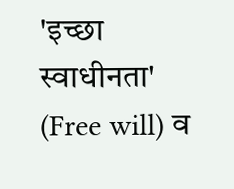'इच्छा स्वाधीनता' (Free will) व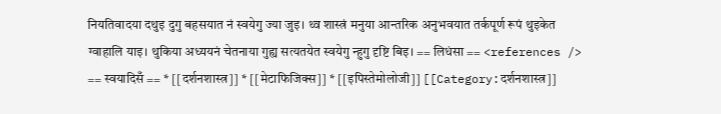नियतिवादया दथुइ दुगु बहसयात नं स्वयेगु ज्या जुइ। थ्व शास्त्रं मनुया आन्तरिक अनुभवयात तर्कपूर्ण रूपं थुइकेत ग्वाहालि याइ। थुकिया अध्ययनं चेतनाया गुह्य सत्यतयेत स्वयेगु न्हुगु दृष्टि बिइ। == लिधंसा == <references /> == स्वयादिसँ == * [[दर्शनशास्त्र]] * [[मेटाफिजिक्स]] * [[इपिस्तेमोलोजी]] [[Category:दर्शनशास्त्र]]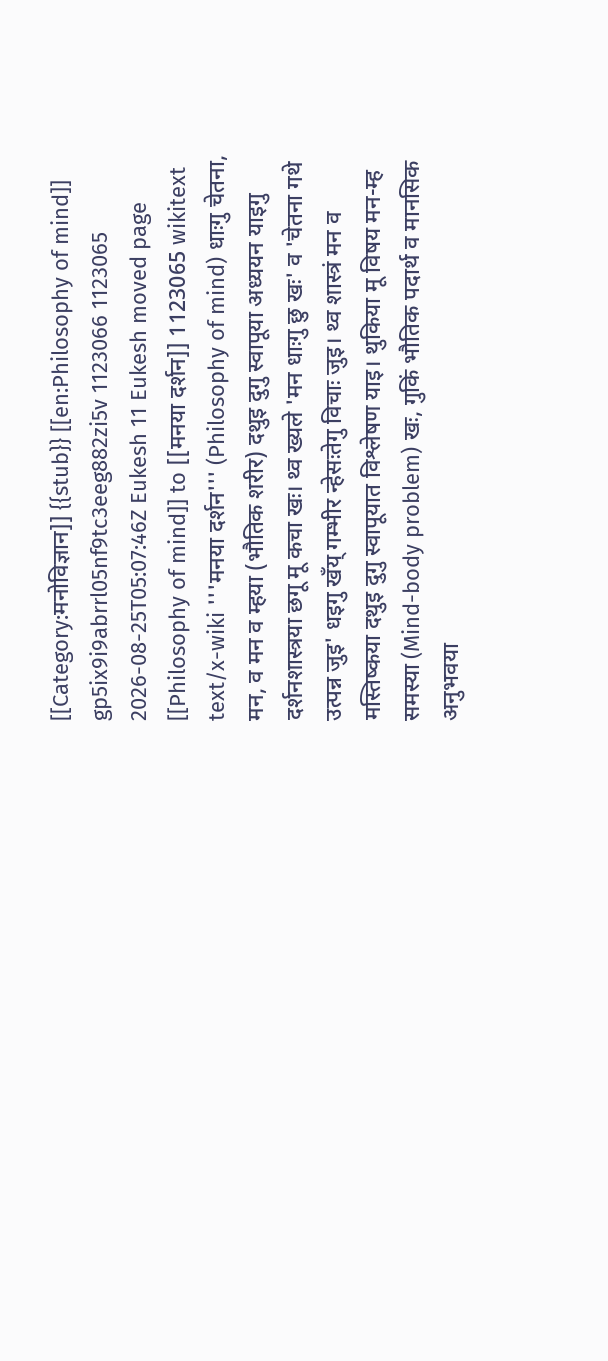[[Category:मनोविज्ञान]] {{stub}} [[en:Philosophy of mind]] gp5ix9i9abrrl05nf9tc3eeg882zi5v 1123066 1123065 2026-08-25T05:07:46Z Eukesh 11 Eukesh moved page [[Philosophy of mind]] to [[मनया दर्शन]] 1123065 wikitext text/x-wiki '''मनया दर्शन''' (Philosophy of mind) धाःगु चेतना, मन, व मन व म्हया (भौतिक शरीर) दथुइ दुगु स्वापूया अध्ययन याइगु दर्शनशास्त्रया छगू मू कचा खः। थ्व ख्यले 'मन धाःगु छु खः' व 'चेतना गथे उत्पन्न जुइ' धइगु खँय् गम्भीर न्हेसःतेगु विचाः जुइ। थ्व शास्त्रं मन व मस्तिष्कया दथुइ दुगु स्वापूयात विश्लेषण याइ। थुकिया मू विषय मन-म्ह समस्या (Mind-body problem) खः, गुकिं भौतिक पदार्थ व मानसिक अनुभवया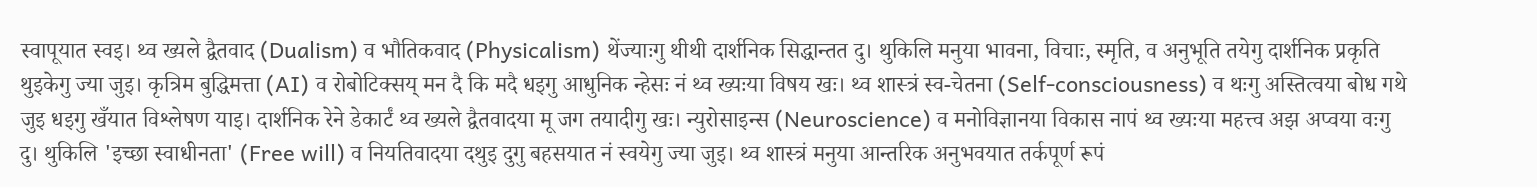स्वापूयात स्वइ। थ्व ख्यले द्वैतवाद (Dualism) व भौतिकवाद (Physicalism) थेंज्याःगु थीथी दार्शनिक सिद्धान्तत दु। थुकिलि मनुया भावना, विचाः, स्मृति, व अनुभूति तयेगु दार्शनिक प्रकृति थुइकेगु ज्या जुइ। कृत्रिम बुद्धिमत्ता (AI) व रोबोटिक्सय् मन दै कि मदै धइगु आधुनिक न्हेसः नं थ्व ख्यःया विषय खः। थ्व शास्त्रं स्व-चेतना (Self-consciousness) व थःगु अस्तित्वया बोध गथे जुइ धइगु खँयात विश्लेषण याइ। दार्शनिक रेने डेकार्टं थ्व ख्यले द्वैतवादया मू जग तयादीगु खः। न्युरोसाइन्स (Neuroscience) व मनोविज्ञानया विकास नापं थ्व ख्यःया महत्त्व अझ अप्वया वःगु दु। थुकिलि 'इच्छा स्वाधीनता' (Free will) व नियतिवादया दथुइ दुगु बहसयात नं स्वयेगु ज्या जुइ। थ्व शास्त्रं मनुया आन्तरिक अनुभवयात तर्कपूर्ण रूपं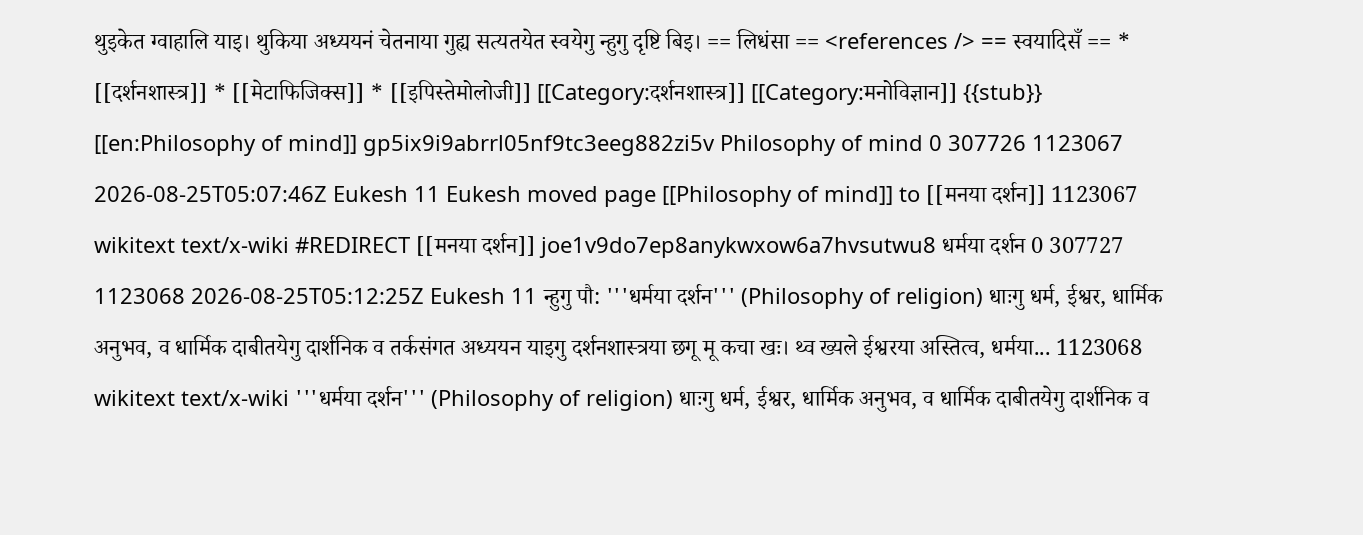थुइकेत ग्वाहालि याइ। थुकिया अध्ययनं चेतनाया गुह्य सत्यतयेत स्वयेगु न्हुगु दृष्टि बिइ। == लिधंसा == <references /> == स्वयादिसँ == * [[दर्शनशास्त्र]] * [[मेटाफिजिक्स]] * [[इपिस्तेमोलोजी]] [[Category:दर्शनशास्त्र]] [[Category:मनोविज्ञान]] {{stub}} [[en:Philosophy of mind]] gp5ix9i9abrrl05nf9tc3eeg882zi5v Philosophy of mind 0 307726 1123067 2026-08-25T05:07:46Z Eukesh 11 Eukesh moved page [[Philosophy of mind]] to [[मनया दर्शन]] 1123067 wikitext text/x-wiki #REDIRECT [[मनया दर्शन]] joe1v9do7ep8anykwxow6a7hvsutwu8 धर्मया दर्शन 0 307727 1123068 2026-08-25T05:12:25Z Eukesh 11 न्हुगु पौ: '''धर्मया दर्शन''' (Philosophy of religion) धाःगु धर्म, ईश्वर, धार्मिक अनुभव, व धार्मिक दाबीतयेगु दार्शनिक व तर्कसंगत अध्ययन याइगु दर्शनशास्त्रया छगू मू कचा खः। थ्व ख्यले ईश्वरया अस्तित्व, धर्मया... 1123068 wikitext text/x-wiki '''धर्मया दर्शन''' (Philosophy of religion) धाःगु धर्म, ईश्वर, धार्मिक अनुभव, व धार्मिक दाबीतयेगु दार्शनिक व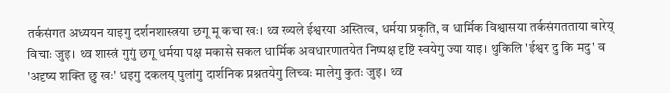तर्कसंगत अध्ययन याइगु दर्शनशास्त्रया छगू मू कचा खः। थ्व ख्यले ईश्वरया अस्तित्व, धर्मया प्रकृति, व धार्मिक विश्वासया तर्कसंगतताया बारेय् विचाः जुइ। थ्व शास्त्रं गुगुं छगू धर्मया पक्ष मकासे सकल धार्मिक अवधारणातयेत निष्पक्ष दृष्टिं स्वयेगु ज्या याइ। थुकिलि 'ईश्वर दु कि मदु' व 'अदृष्य शक्ति छु खः' धइगु दकलय् पुलांगु दार्शनिक प्रश्नतयेगु लिच्वः मालेगु कुतः जुइ। थ्व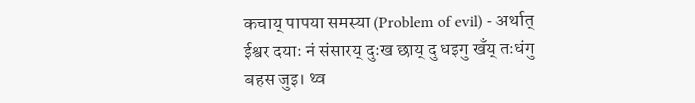कचाय् पापया समस्या (Problem of evil) - अर्थात् ईश्वर दयाः नं संसारय् दुःख छाय् दु धइगु खँय् तःधंगु बहस जुइ। थ्व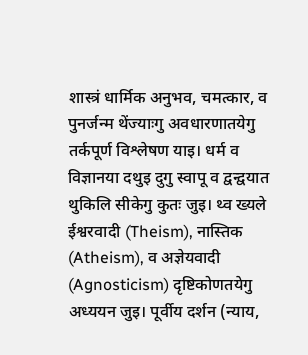शास्त्रं धार्मिक अनुभव, चमत्कार, व पुनर्जन्म थेंज्याःगु अवधारणातयेगु तर्कपूर्ण विश्लेषण याइ। धर्म व विज्ञानया दथुइ दुगु स्वापू व द्वन्द्वयात थुकिलि सीकेगु कुतः जुइ। थ्व ख्यले ईश्वरवादी (Theism), नास्तिक (Atheism), व अज्ञेयवादी (Agnosticism) दृष्टिकोणतयेगु अध्ययन जुइ। पूर्वीय दर्शन (न्याय,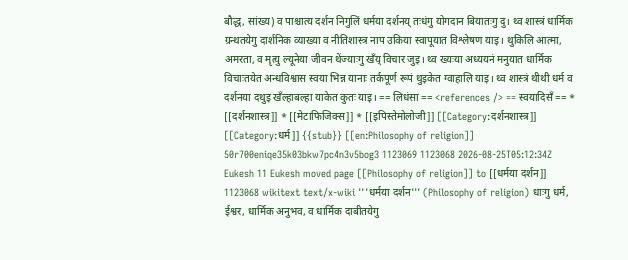बौद्ध, सांख्य) व पाश्चात्य दर्शन निगुलिं धर्मया दर्शनय् तःधंगु योगदान बियातःगु दु। थ्व शास्त्रं धार्मिक ग्रन्थतयेगु दार्शनिक व्याख्या व नीतिशास्त्र नाप उकिया स्वापूयात विश्लेषण याइ। थुकिलि आत्मा, अमरता, व मृत्यु ल्यूनेया जीवन थेंज्याःगु खँय् विचार जुइ। थ्व ख्यःया अध्ययनं मनुयात धार्मिक विचाःतयेत अन्धविश्वास स्वया भिन्न यानाः तर्कपूर्ण रूपं थुइकेत ग्वाहालि याइ। थ्व शास्त्रं थीथी धर्म व दर्शनया दथुइ खँल्हाबल्हा याकेत कुतः याइ। == लिधंसा == <references /> == स्वयादिसँ == * [[दर्शनशास्त्र]] * [[मेटाफिजिक्स]] * [[इपिस्तेमोलोजी]] [[Category:दर्शनशास्त्र]] [[Category:धर्म]] {{stub}} [[en:Philosophy of religion]] 50r700eniqe35k03bkw7pc4n3v5bog3 1123069 1123068 2026-08-25T05:12:34Z Eukesh 11 Eukesh moved page [[Philosophy of religion]] to [[धर्मया दर्शन]] 1123068 wikitext text/x-wiki '''धर्मया दर्शन''' (Philosophy of religion) धाःगु धर्म, ईश्वर, धार्मिक अनुभव, व धार्मिक दाबीतयेगु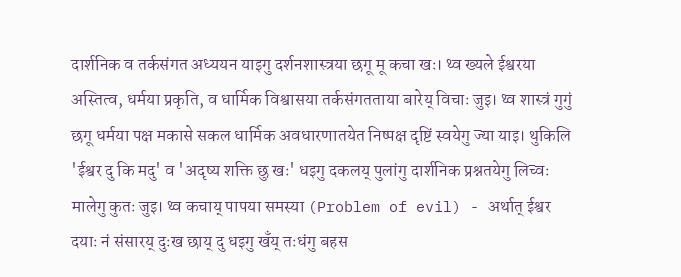दार्शनिक व तर्कसंगत अध्ययन याइगु दर्शनशास्त्रया छगू मू कचा खः। थ्व ख्यले ईश्वरया अस्तित्व, धर्मया प्रकृति, व धार्मिक विश्वासया तर्कसंगतताया बारेय् विचाः जुइ। थ्व शास्त्रं गुगुं छगू धर्मया पक्ष मकासे सकल धार्मिक अवधारणातयेत निष्पक्ष दृष्टिं स्वयेगु ज्या याइ। थुकिलि 'ईश्वर दु कि मदु' व 'अदृष्य शक्ति छु खः' धइगु दकलय् पुलांगु दार्शनिक प्रश्नतयेगु लिच्वः मालेगु कुतः जुइ। थ्व कचाय् पापया समस्या (Problem of evil) - अर्थात् ईश्वर दयाः नं संसारय् दुःख छाय् दु धइगु खँय् तःधंगु बहस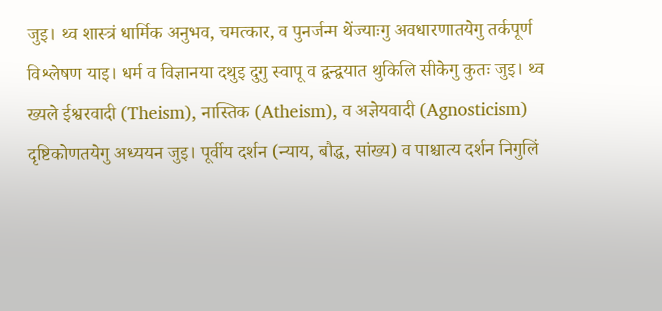जुइ। थ्व शास्त्रं धार्मिक अनुभव, चमत्कार, व पुनर्जन्म थेंज्याःगु अवधारणातयेगु तर्कपूर्ण विश्लेषण याइ। धर्म व विज्ञानया दथुइ दुगु स्वापू व द्वन्द्वयात थुकिलि सीकेगु कुतः जुइ। थ्व ख्यले ईश्वरवादी (Theism), नास्तिक (Atheism), व अज्ञेयवादी (Agnosticism) दृष्टिकोणतयेगु अध्ययन जुइ। पूर्वीय दर्शन (न्याय, बौद्ध, सांख्य) व पाश्चात्य दर्शन निगुलिं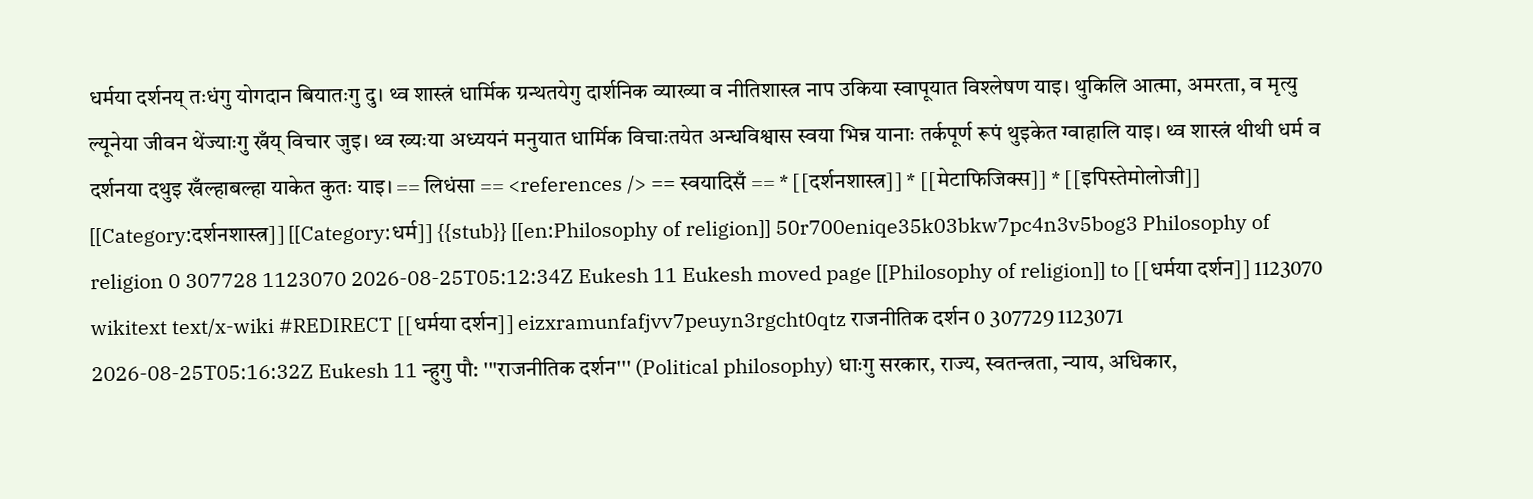धर्मया दर्शनय् तःधंगु योगदान बियातःगु दु। थ्व शास्त्रं धार्मिक ग्रन्थतयेगु दार्शनिक व्याख्या व नीतिशास्त्र नाप उकिया स्वापूयात विश्लेषण याइ। थुकिलि आत्मा, अमरता, व मृत्यु ल्यूनेया जीवन थेंज्याःगु खँय् विचार जुइ। थ्व ख्यःया अध्ययनं मनुयात धार्मिक विचाःतयेत अन्धविश्वास स्वया भिन्न यानाः तर्कपूर्ण रूपं थुइकेत ग्वाहालि याइ। थ्व शास्त्रं थीथी धर्म व दर्शनया दथुइ खँल्हाबल्हा याकेत कुतः याइ। == लिधंसा == <references /> == स्वयादिसँ == * [[दर्शनशास्त्र]] * [[मेटाफिजिक्स]] * [[इपिस्तेमोलोजी]] [[Category:दर्शनशास्त्र]] [[Category:धर्म]] {{stub}} [[en:Philosophy of religion]] 50r700eniqe35k03bkw7pc4n3v5bog3 Philosophy of religion 0 307728 1123070 2026-08-25T05:12:34Z Eukesh 11 Eukesh moved page [[Philosophy of religion]] to [[धर्मया दर्शन]] 1123070 wikitext text/x-wiki #REDIRECT [[धर्मया दर्शन]] eizxramunfafjvv7peuyn3rgcht0qtz राजनीतिक दर्शन 0 307729 1123071 2026-08-25T05:16:32Z Eukesh 11 न्हुगु पौ: '''राजनीतिक दर्शन''' (Political philosophy) धाःगु सरकार, राज्य, स्वतन्त्रता, न्याय, अधिकार,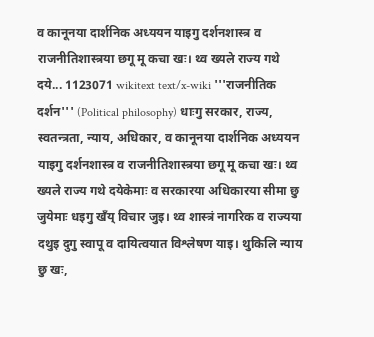व कानूनया दार्शनिक अध्ययन याइगु दर्शनशास्त्र व राजनीतिशास्त्रया छगू मू कचा खः। थ्व ख्यले राज्य गथे दये... 1123071 wikitext text/x-wiki '''राजनीतिक दर्शन''' (Political philosophy) धाःगु सरकार, राज्य, स्वतन्त्रता, न्याय, अधिकार, व कानूनया दार्शनिक अध्ययन याइगु दर्शनशास्त्र व राजनीतिशास्त्रया छगू मू कचा खः। थ्व ख्यले राज्य गथे दयेकेमाः व सरकारया अधिकारया सीमा छु जुयेमाः धइगु खँय् विचार जुइ। थ्व शास्त्रं नागरिक व राज्यया दथुइ दुगु स्वापू व दायित्वयात विश्लेषण याइ। थुकिलि न्याय छु खः,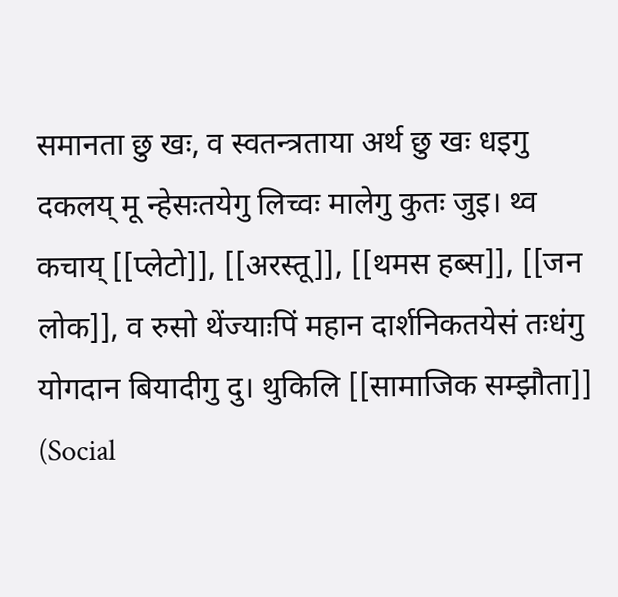समानता छु खः, व स्वतन्त्रताया अर्थ छु खः धइगु दकलय् मू न्हेसःतयेगु लिच्वः मालेगु कुतः जुइ। थ्व कचाय् [[प्लेटो]], [[अरस्तू]], [[थमस हब्स]], [[जन लोक]], व रुसो थेंज्याःपिं महान दार्शनिकतयेसं तःधंगु योगदान बियादीगु दु। थुकिलि [[सामाजिक सम्झौता]] (Social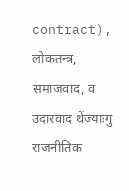contract), लोकतन्त्र, समाजवाद, व उदारवाद थेंज्याःगु राजनीतिक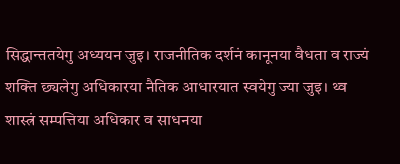सिद्धान्ततयेगु अध्ययन जुइ। राजनीतिक दर्शनं कानूनया वैधता व राज्यं शक्ति छ्यलेगु अधिकारया नैतिक आधारयात स्वयेगु ज्या जुइ। थ्व शास्त्रं सम्पत्तिया अधिकार व साधनया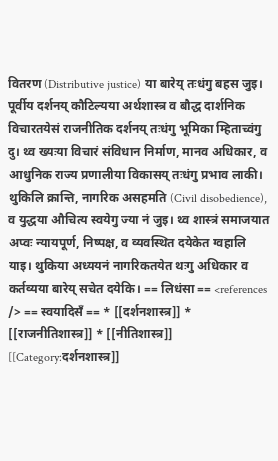वितरण (Distributive justice) या बारेय् तःधंगु बहस जुइ। पूर्वीय दर्शनय् कौटिल्यया अर्थशास्त्र व बौद्ध दार्शनिक विचारतयेसं राजनीतिक दर्शनय् तःधंगु भूमिका म्हिताच्वंगु दु। थ्व ख्यःया विचारं संविधान निर्माण, मानव अधिकार, व आधुनिक राज्य प्रणालीया विकासय् तःधंगु प्रभाव लाकी। थुकिलि क्रान्ति, नागरिक असहमति (Civil disobedience), व युद्धया औचित्य स्वयेगु ज्या नं जुइ। थ्व शास्त्रं समाजयात अप्वः न्यायपूर्ण, निष्पक्ष, व व्यवस्थित दयेकेत ग्वहालि याइ। थुकिया अध्ययनं नागरिकतयेत थःगु अधिकार व कर्तव्यया बारेय् सचेत दयेकि। == लिधंसा == <references /> == स्वयादिसँ == * [[दर्शनशास्त्र]] * [[राजनीतिशास्त्र]] * [[नीतिशास्त्र]] [[Category:दर्शनशास्त्र]]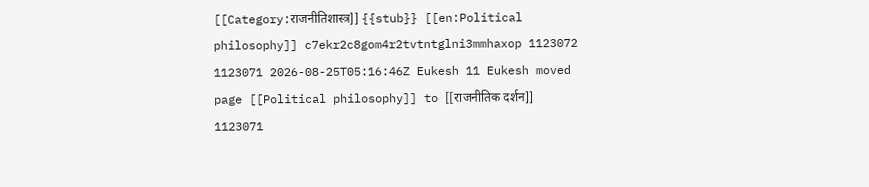[[Category:राजनीतिशास्त्र]] {{stub}} [[en:Political philosophy]] c7ekr2c8gom4r2tvtntglni3mmhaxop 1123072 1123071 2026-08-25T05:16:46Z Eukesh 11 Eukesh moved page [[Political philosophy]] to [[राजनीतिक दर्शन]] 1123071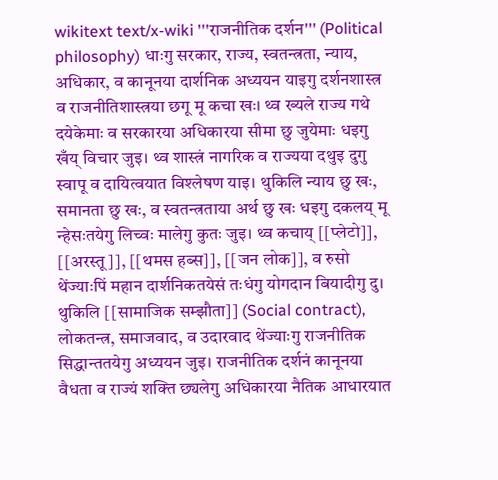wikitext text/x-wiki '''राजनीतिक दर्शन''' (Political philosophy) धाःगु सरकार, राज्य, स्वतन्त्रता, न्याय, अधिकार, व कानूनया दार्शनिक अध्ययन याइगु दर्शनशास्त्र व राजनीतिशास्त्रया छगू मू कचा खः। थ्व ख्यले राज्य गथे दयेकेमाः व सरकारया अधिकारया सीमा छु जुयेमाः धइगु खँय् विचार जुइ। थ्व शास्त्रं नागरिक व राज्यया दथुइ दुगु स्वापू व दायित्वयात विश्लेषण याइ। थुकिलि न्याय छु खः, समानता छु खः, व स्वतन्त्रताया अर्थ छु खः धइगु दकलय् मू न्हेसःतयेगु लिच्वः मालेगु कुतः जुइ। थ्व कचाय् [[प्लेटो]], [[अरस्तू]], [[थमस हब्स]], [[जन लोक]], व रुसो थेंज्याःपिं महान दार्शनिकतयेसं तःधंगु योगदान बियादीगु दु। थुकिलि [[सामाजिक सम्झौता]] (Social contract), लोकतन्त्र, समाजवाद, व उदारवाद थेंज्याःगु राजनीतिक सिद्धान्ततयेगु अध्ययन जुइ। राजनीतिक दर्शनं कानूनया वैधता व राज्यं शक्ति छ्यलेगु अधिकारया नैतिक आधारयात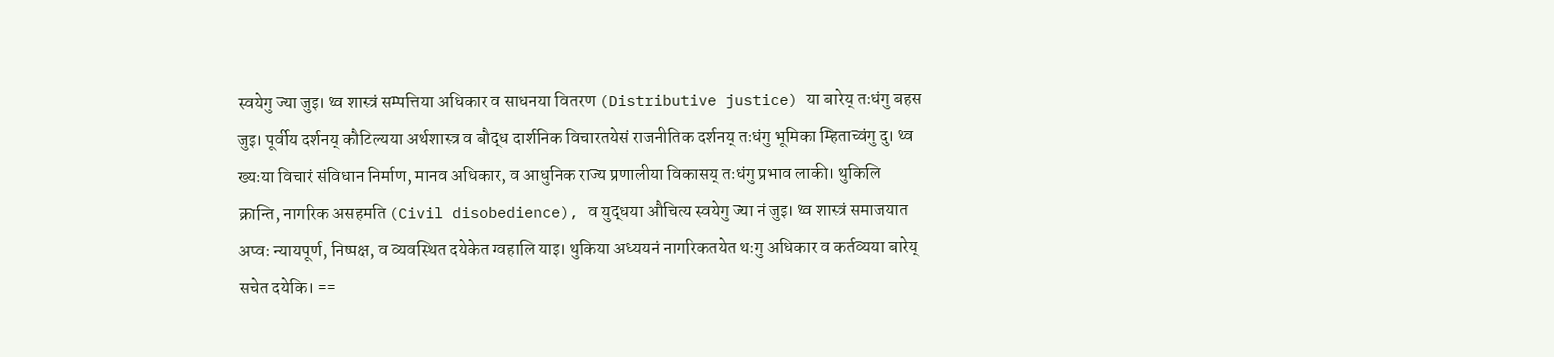स्वयेगु ज्या जुइ। थ्व शास्त्रं सम्पत्तिया अधिकार व साधनया वितरण (Distributive justice) या बारेय् तःधंगु बहस जुइ। पूर्वीय दर्शनय् कौटिल्यया अर्थशास्त्र व बौद्ध दार्शनिक विचारतयेसं राजनीतिक दर्शनय् तःधंगु भूमिका म्हिताच्वंगु दु। थ्व ख्यःया विचारं संविधान निर्माण, मानव अधिकार, व आधुनिक राज्य प्रणालीया विकासय् तःधंगु प्रभाव लाकी। थुकिलि क्रान्ति, नागरिक असहमति (Civil disobedience), व युद्धया औचित्य स्वयेगु ज्या नं जुइ। थ्व शास्त्रं समाजयात अप्वः न्यायपूर्ण, निष्पक्ष, व व्यवस्थित दयेकेत ग्वहालि याइ। थुकिया अध्ययनं नागरिकतयेत थःगु अधिकार व कर्तव्यया बारेय् सचेत दयेकि। ==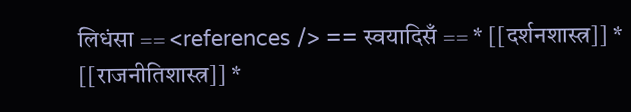लिधंसा == <references /> == स्वयादिसँ == * [[दर्शनशास्त्र]] * [[राजनीतिशास्त्र]] *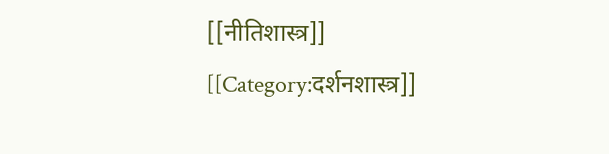[[नीतिशास्त्र]] [[Category:दर्शनशास्त्र]]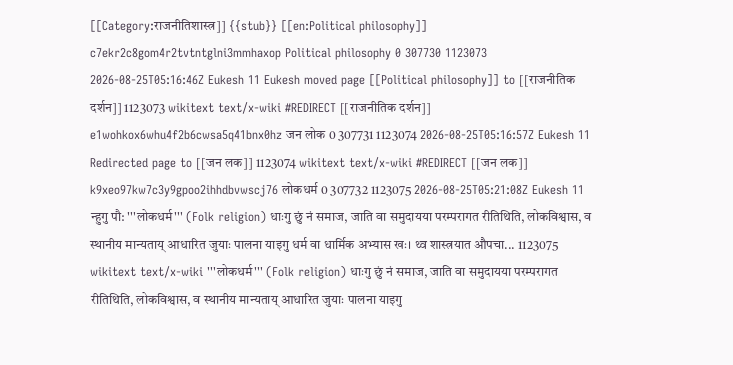[[Category:राजनीतिशास्त्र]] {{stub}} [[en:Political philosophy]] c7ekr2c8gom4r2tvtntglni3mmhaxop Political philosophy 0 307730 1123073 2026-08-25T05:16:46Z Eukesh 11 Eukesh moved page [[Political philosophy]] to [[राजनीतिक दर्शन]] 1123073 wikitext text/x-wiki #REDIRECT [[राजनीतिक दर्शन]] e1wohkox6whu4f2b6cwsa5q41bnx0hz जन लोक 0 307731 1123074 2026-08-25T05:16:57Z Eukesh 11 Redirected page to [[जन लक]] 1123074 wikitext text/x-wiki #REDIRECT [[जन लक]] k9xeo97kw7c3y9gpoo2ihhdbvwscj76 लोकधर्म 0 307732 1123075 2026-08-25T05:21:08Z Eukesh 11 न्हुगु पौ: '''लोकधर्म''' (Folk religion) धाःगु छुं नं समाज, जाति वा समुदायया परम्परागत रीतिथिति, लोकविश्वास, व स्थानीय मान्यताय् आधारित जुयाः पालना याइगु धर्म वा धार्मिक अभ्यास खः। थ्व शास्त्रयात औपचा... 1123075 wikitext text/x-wiki '''लोकधर्म''' (Folk religion) धाःगु छुं नं समाज, जाति वा समुदायया परम्परागत रीतिथिति, लोकविश्वास, व स्थानीय मान्यताय् आधारित जुयाः पालना याइगु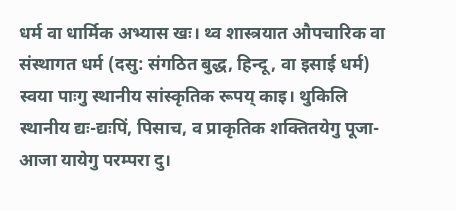धर्म वा धार्मिक अभ्यास खः। थ्व शास्त्रयात औपचारिक वा संस्थागत धर्म (दसु: संगठित बुद्ध, हिन्दू, वा इसाई धर्म) स्वया पाःगु स्थानीय सांस्कृतिक रूपय् काइ। थुकिलि स्थानीय द्यः-द्यःपिं, पिसाच, व प्राकृतिक शक्तितयेगु पूजा-आजा यायेगु परम्परा दु।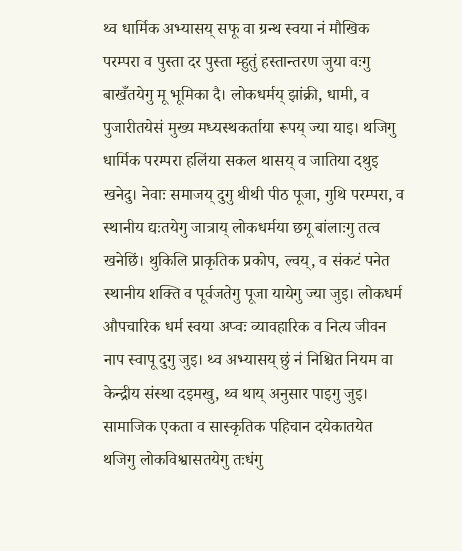थ्व धार्मिक अभ्यासय् सफू वा ग्रन्थ स्वया नं मौखिक परम्परा व पुस्ता दर पुस्ता म्हुतुं हस्तान्तरण जुया वःगु बाखँतयेगु मू भूमिका दै। लोकधर्मय् झांक्री, धामी, व पुजारीतयेसं मुख्य मध्यस्थकर्ताया रूपय् ज्या याइ। थजिगु धार्मिक परम्परा हलिंया सकल थासय् व जातिया दथुइ खनेदु। नेवाः समाजय् दुगु थीथी पीठ पूजा, गुथि परम्परा, व स्थानीय द्यःतयेगु जात्राय् लोकधर्मया छगू बांलाःगु तत्व खनेछिं। थुकिलि प्राकृतिक प्रकोप, ल्वय्, व संकटं पनेत स्थानीय शक्ति व पूर्वजतेगु पूजा यायेगु ज्या जुइ। लोकधर्म औपचारिक धर्म स्वया अप्वः व्यावहारिक व नित्य जीवन नाप स्वापू दुगु जुइ। थ्व अभ्यासय् छुं नं निश्चित नियम वा केन्द्रीय संस्था दइमखु, थ्व थाय्‌ अनुसार पाइगु जुइ। सामाजिक एकता व सास्कृतिक पहिचान दयेकातयेत थजिगु लोकविश्वासतयेगु तःधंगु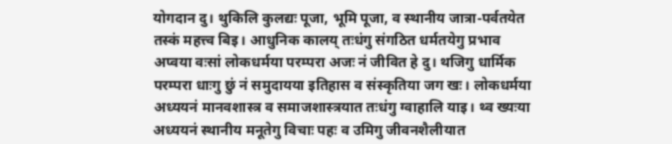योगदान दु। थुकिलि कुलद्यः पूजा, भूमि पूजा, व स्थानीय जात्रा-पर्वतयेत तस्कं महत्त्व बिइ। आधुनिक कालय् तःधंगु संगठित धर्मतयेगु प्रभाव अप्वया वःसां लोकधर्मया परम्परा अजः नं जीवित हे दु। थजिगु धार्मिक परम्परा धाःगु छुं नं समुदायया इतिहास व संस्कृतिया जग खः। लोकधर्मया अध्ययनं मानवशास्त्र व समाजशास्त्रयात तःधंगु ग्वाहालि याइ। थ्व ख्यःया अध्ययनं स्थानीय मनूतेगु विचाः पहः व उमिगु जीवनशैलीयात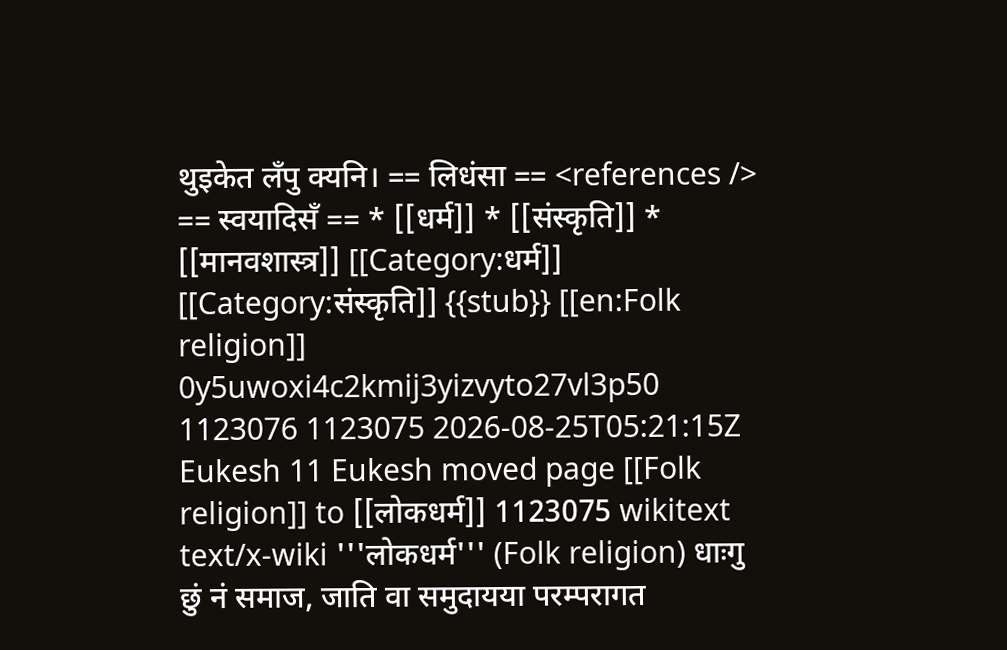थुइकेत लँपु क्यनि। == लिधंसा == <references /> == स्वयादिसँ == * [[धर्म]] * [[संस्कृति]] * [[मानवशास्त्र]] [[Category:धर्म]] [[Category:संस्कृति]] {{stub}} [[en:Folk religion]] 0y5uwoxi4c2kmij3yizvyto27vl3p50 1123076 1123075 2026-08-25T05:21:15Z Eukesh 11 Eukesh moved page [[Folk religion]] to [[लोकधर्म]] 1123075 wikitext text/x-wiki '''लोकधर्म''' (Folk religion) धाःगु छुं नं समाज, जाति वा समुदायया परम्परागत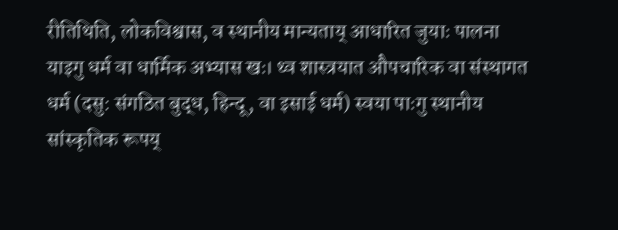रीतिथिति, लोकविश्वास, व स्थानीय मान्यताय् आधारित जुयाः पालना याइगु धर्म वा धार्मिक अभ्यास खः। थ्व शास्त्रयात औपचारिक वा संस्थागत धर्म (दसु: संगठित बुद्ध, हिन्दू, वा इसाई धर्म) स्वया पाःगु स्थानीय सांस्कृतिक रूपय्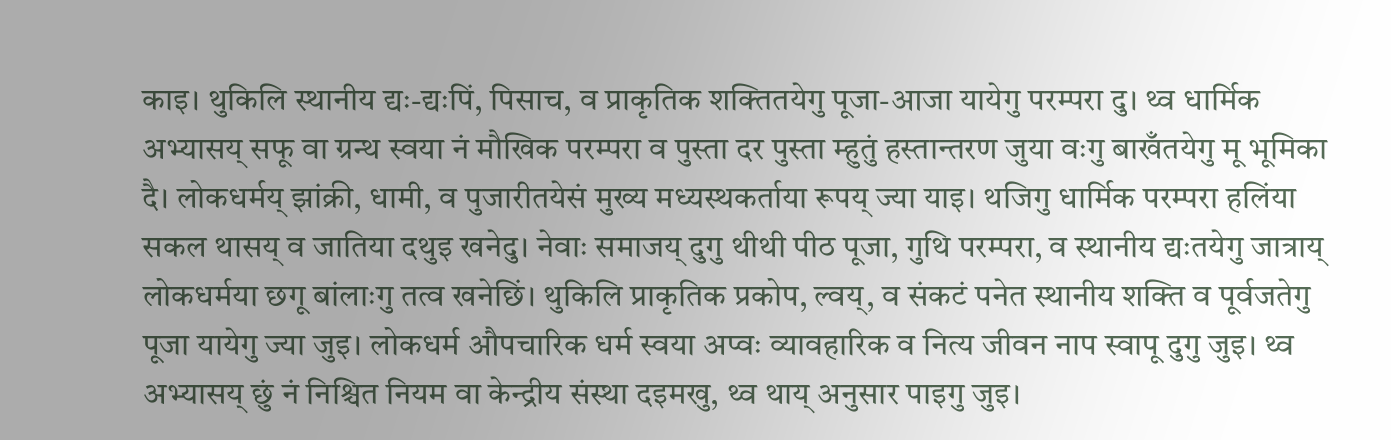काइ। थुकिलि स्थानीय द्यः-द्यःपिं, पिसाच, व प्राकृतिक शक्तितयेगु पूजा-आजा यायेगु परम्परा दु। थ्व धार्मिक अभ्यासय् सफू वा ग्रन्थ स्वया नं मौखिक परम्परा व पुस्ता दर पुस्ता म्हुतुं हस्तान्तरण जुया वःगु बाखँतयेगु मू भूमिका दै। लोकधर्मय् झांक्री, धामी, व पुजारीतयेसं मुख्य मध्यस्थकर्ताया रूपय् ज्या याइ। थजिगु धार्मिक परम्परा हलिंया सकल थासय् व जातिया दथुइ खनेदु। नेवाः समाजय् दुगु थीथी पीठ पूजा, गुथि परम्परा, व स्थानीय द्यःतयेगु जात्राय् लोकधर्मया छगू बांलाःगु तत्व खनेछिं। थुकिलि प्राकृतिक प्रकोप, ल्वय्, व संकटं पनेत स्थानीय शक्ति व पूर्वजतेगु पूजा यायेगु ज्या जुइ। लोकधर्म औपचारिक धर्म स्वया अप्वः व्यावहारिक व नित्य जीवन नाप स्वापू दुगु जुइ। थ्व अभ्यासय् छुं नं निश्चित नियम वा केन्द्रीय संस्था दइमखु, थ्व थाय्‌ अनुसार पाइगु जुइ।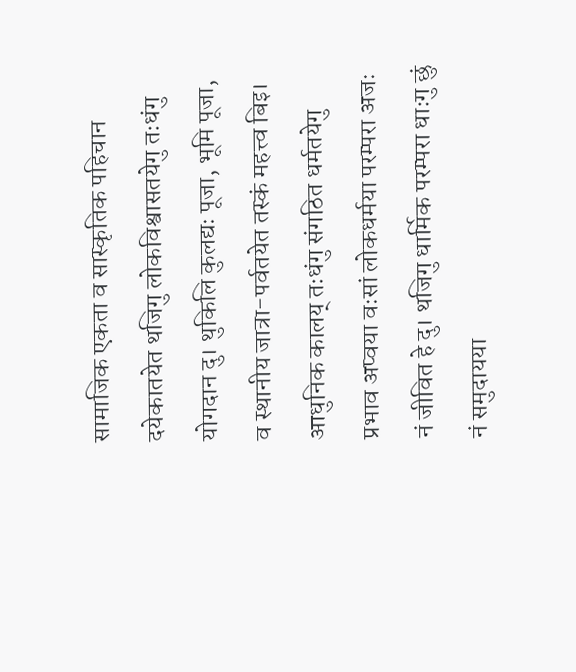सामाजिक एकता व सास्कृतिक पहिचान दयेकातयेत थजिगु लोकविश्वासतयेगु तःधंगु योगदान दु। थुकिलि कुलद्यः पूजा, भूमि पूजा, व स्थानीय जात्रा-पर्वतयेत तस्कं महत्त्व बिइ। आधुनिक कालय् तःधंगु संगठित धर्मतयेगु प्रभाव अप्वया वःसां लोकधर्मया परम्परा अजः नं जीवित हे दु। थजिगु धार्मिक परम्परा धाःगु छुं नं समुदायया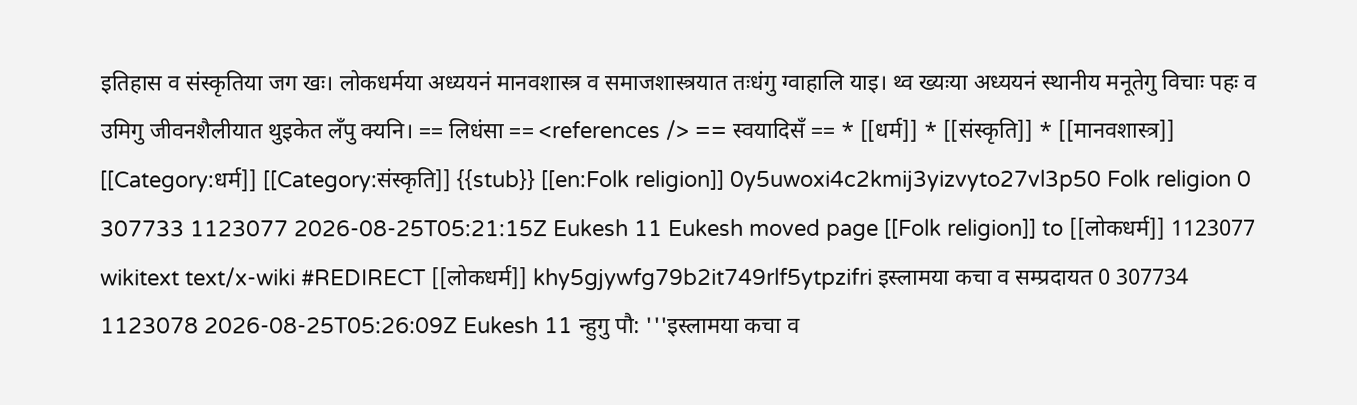इतिहास व संस्कृतिया जग खः। लोकधर्मया अध्ययनं मानवशास्त्र व समाजशास्त्रयात तःधंगु ग्वाहालि याइ। थ्व ख्यःया अध्ययनं स्थानीय मनूतेगु विचाः पहः व उमिगु जीवनशैलीयात थुइकेत लँपु क्यनि। == लिधंसा == <references /> == स्वयादिसँ == * [[धर्म]] * [[संस्कृति]] * [[मानवशास्त्र]] [[Category:धर्म]] [[Category:संस्कृति]] {{stub}} [[en:Folk religion]] 0y5uwoxi4c2kmij3yizvyto27vl3p50 Folk religion 0 307733 1123077 2026-08-25T05:21:15Z Eukesh 11 Eukesh moved page [[Folk religion]] to [[लोकधर्म]] 1123077 wikitext text/x-wiki #REDIRECT [[लोकधर्म]] khy5gjywfg79b2it749rlf5ytpzifri इस्लामया कचा व सम्प्रदायत 0 307734 1123078 2026-08-25T05:26:09Z Eukesh 11 न्हुगु पौ: '''इस्लामया कचा व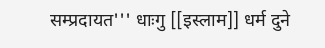सम्प्रदायत''' धाःगु [[इस्लाम]] धर्म दुने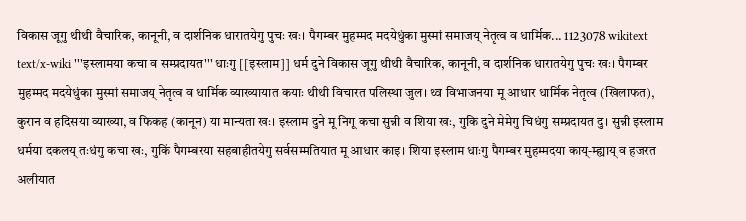विकास जूगु थीथी वैचारिक, कानूनी, व दार्शनिक धारातयेगु पुचः खः। पैगम्बर मुहम्मद मदयेधुंका मुस्मां समाजय् नेतृत्व व धार्मिक... 1123078 wikitext text/x-wiki '''इस्लामया कचा व सम्प्रदायत''' धाःगु [[इस्लाम]] धर्म दुने विकास जूगु थीथी वैचारिक, कानूनी, व दार्शनिक धारातयेगु पुचः खः। पैगम्बर मुहम्मद मदयेधुंका मुस्मां समाजय् नेतृत्व व धार्मिक व्याख्यायात कयाः थीथी विचारत पलिस्था जुल। थ्व विभाजनया मू आधार धार्मिक नेतृत्व (खिलाफत), कुरान व हदिसया व्याख्या, व फिकह (कानून) या मान्यता खः। इस्लाम दुने मू निगू कचा सुन्नी व शिया खः, गुकि दुने मेमेगु चिधंगु सम्प्रदायत दु। सुन्नी इस्लाम धर्मया दकलय् तःधंगु कचा खः, गुकिं पैगम्बरया सहबाहीतयेगु सर्वसम्मतियात मू आधार काइ। शिया इस्लाम धाःगु पैगम्बर मुहम्मदया काय्-म्ह्याय् व हजरत अलीयात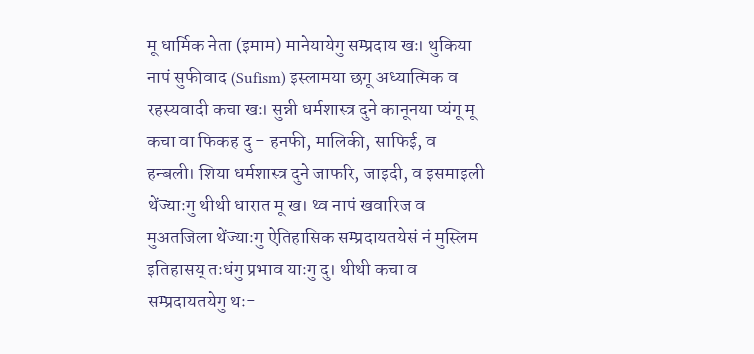मू धार्मिक नेता (इमाम) मानेयायेगु सम्प्रदाय खः। थुकिया नापं सुफीवाद (Sufism) इस्लामया छगू अध्यात्मिक व रहस्यवादी कचा खः। सुन्नी धर्मशास्त्र दुने कानूनया प्यंगू मू कचा वा फिकह दु - हनफी, मालिकी, साफिई, व हन्बली। शिया धर्मशास्त्र दुने जाफरि, जाइदी, व इसमाइली थेंज्याःगु थीथी धारात मू ख। थ्व नापं खवारिज व मुअतजिला थेंज्याःगु ऐतिहासिक सम्प्रदायतयेसं नं मुस्लिम इतिहासय् तःधंगु प्रभाव याःगु दु। थीथी कचा व सम्प्रदायतयेगु थः-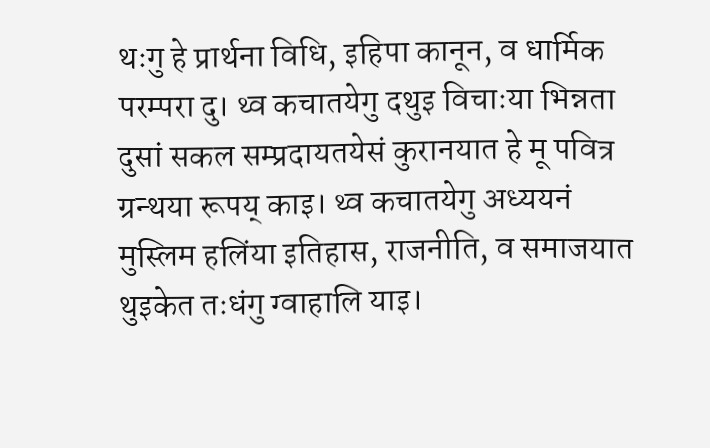थःगु हे प्रार्थना विधि, इहिपा कानून, व धार्मिक परम्परा दु। थ्व कचातयेगु दथुइ विचाःया भिन्नता दुसां सकल सम्प्रदायतयेसं कुरानयात हे मू पवित्र ग्रन्थया रूपय् काइ। थ्व कचातयेगु अध्ययनं मुस्लिम हलिंया इतिहास, राजनीति, व समाजयात थुइकेत तःधंगु ग्वाहालि याइ।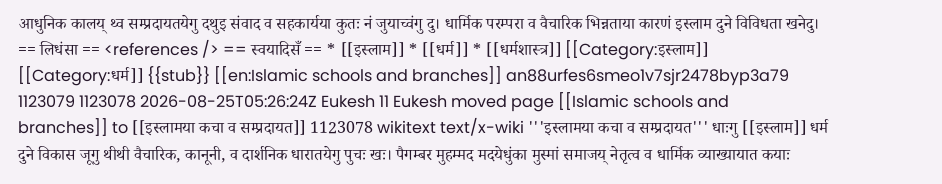आधुनिक कालय् थ्व सम्प्रदायतयेगु दथुइ संवाद व सहकार्यया कुतः नं जुयाच्वंगु दु। धार्मिक परम्परा व वैचारिक भिन्नताया कारणं इस्लाम दुने विविधता खनेदु। == लिधंसा == <references /> == स्वयादिसँ == * [[इस्लाम]] * [[धर्म]] * [[धर्मशास्त्र]] [[Category:इस्लाम]] [[Category:धर्म]] {{stub}} [[en:Islamic schools and branches]] an88urfes6smeo1v7sjr2478byp3a79 1123079 1123078 2026-08-25T05:26:24Z Eukesh 11 Eukesh moved page [[Islamic schools and branches]] to [[इस्लामया कचा व सम्प्रदायत]] 1123078 wikitext text/x-wiki '''इस्लामया कचा व सम्प्रदायत''' धाःगु [[इस्लाम]] धर्म दुने विकास जूगु थीथी वैचारिक, कानूनी, व दार्शनिक धारातयेगु पुचः खः। पैगम्बर मुहम्मद मदयेधुंका मुस्मां समाजय् नेतृत्व व धार्मिक व्याख्यायात कयाः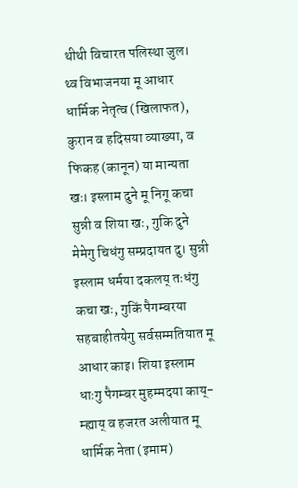थीथी विचारत पलिस्था जुल। थ्व विभाजनया मू आधार धार्मिक नेतृत्व (खिलाफत), कुरान व हदिसया व्याख्या, व फिकह (कानून) या मान्यता खः। इस्लाम दुने मू निगू कचा सुन्नी व शिया खः, गुकि दुने मेमेगु चिधंगु सम्प्रदायत दु। सुन्नी इस्लाम धर्मया दकलय् तःधंगु कचा खः, गुकिं पैगम्बरया सहबाहीतयेगु सर्वसम्मतियात मू आधार काइ। शिया इस्लाम धाःगु पैगम्बर मुहम्मदया काय्-म्ह्याय् व हजरत अलीयात मू धार्मिक नेता (इमाम)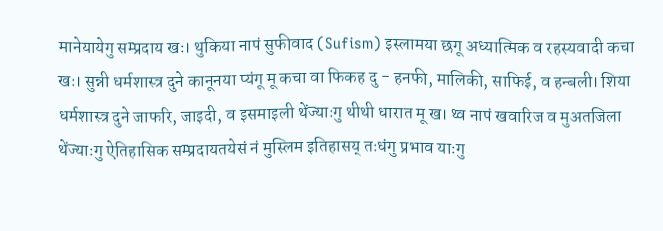मानेयायेगु सम्प्रदाय खः। थुकिया नापं सुफीवाद (Sufism) इस्लामया छगू अध्यात्मिक व रहस्यवादी कचा खः। सुन्नी धर्मशास्त्र दुने कानूनया प्यंगू मू कचा वा फिकह दु - हनफी, मालिकी, साफिई, व हन्बली। शिया धर्मशास्त्र दुने जाफरि, जाइदी, व इसमाइली थेंज्याःगु थीथी धारात मू ख। थ्व नापं खवारिज व मुअतजिला थेंज्याःगु ऐतिहासिक सम्प्रदायतयेसं नं मुस्लिम इतिहासय् तःधंगु प्रभाव याःगु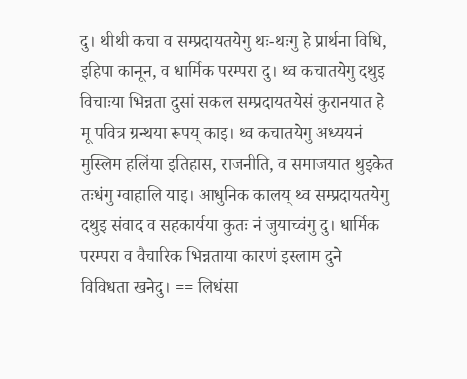दु। थीथी कचा व सम्प्रदायतयेगु थः-थःगु हे प्रार्थना विधि, इहिपा कानून, व धार्मिक परम्परा दु। थ्व कचातयेगु दथुइ विचाःया भिन्नता दुसां सकल सम्प्रदायतयेसं कुरानयात हे मू पवित्र ग्रन्थया रूपय् काइ। थ्व कचातयेगु अध्ययनं मुस्लिम हलिंया इतिहास, राजनीति, व समाजयात थुइकेत तःधंगु ग्वाहालि याइ। आधुनिक कालय् थ्व सम्प्रदायतयेगु दथुइ संवाद व सहकार्यया कुतः नं जुयाच्वंगु दु। धार्मिक परम्परा व वैचारिक भिन्नताया कारणं इस्लाम दुने विविधता खनेदु। == लिधंसा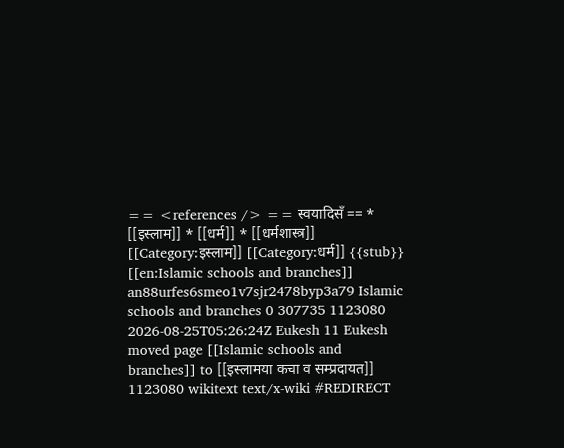== <references /> == स्वयादिसँ == * [[इस्लाम]] * [[धर्म]] * [[धर्मशास्त्र]] [[Category:इस्लाम]] [[Category:धर्म]] {{stub}} [[en:Islamic schools and branches]] an88urfes6smeo1v7sjr2478byp3a79 Islamic schools and branches 0 307735 1123080 2026-08-25T05:26:24Z Eukesh 11 Eukesh moved page [[Islamic schools and branches]] to [[इस्लामया कचा व सम्प्रदायत]] 1123080 wikitext text/x-wiki #REDIRECT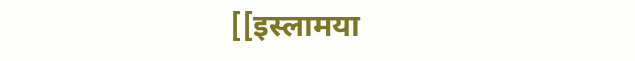[[इस्लामया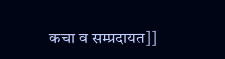कचा व सम्प्रदायत]]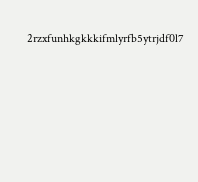2rzxfunhkgkkkifmlyrfb5ytrjdf0l7